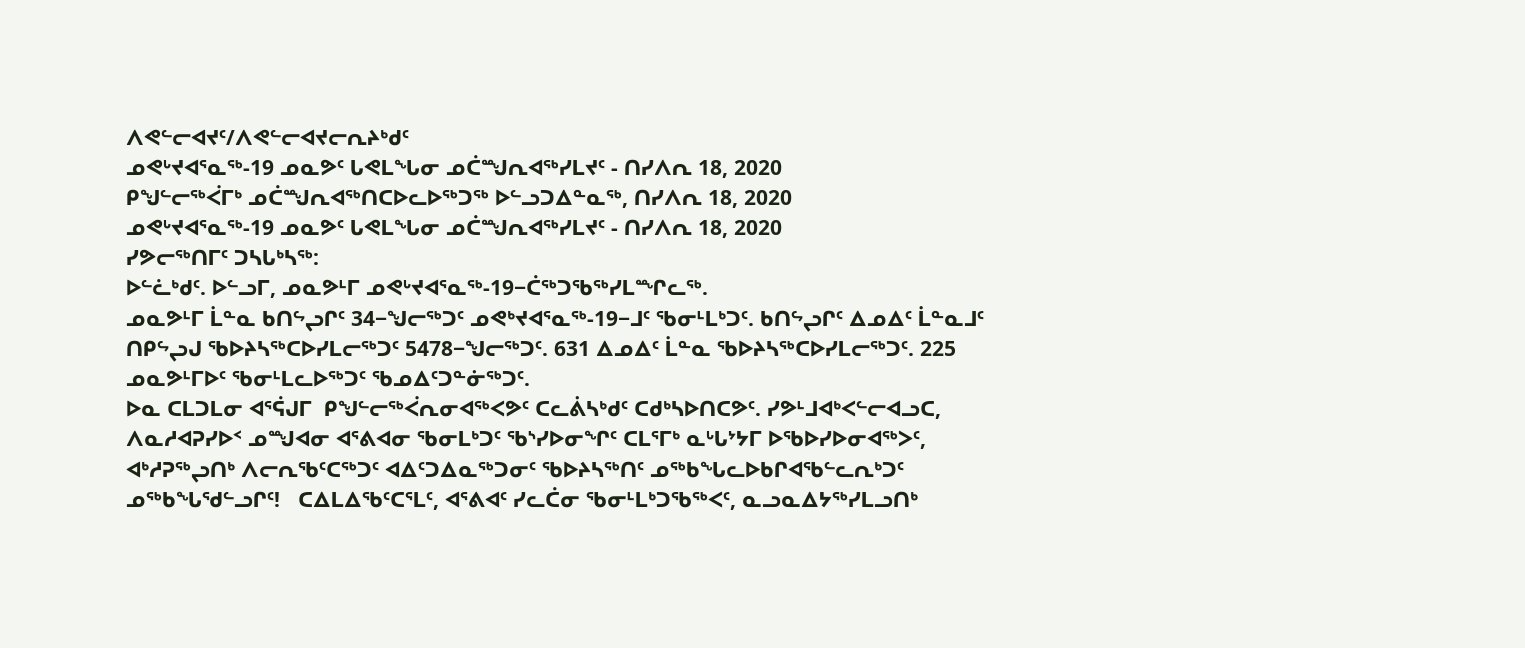ᐱᕙᓪᓕᐊᔪᑦ/ᐱᕙᓪᓕᐊᔪᓕᕆᔨᒃᑯᑦ
ᓄᕙᒡᔪᐊᕐᓇᖅ-19 ᓄᓇᕗᑦ ᒐᕙᒪᖓᓂ ᓄᑖᙳᕆᐊᖅᓯᒪᔪᑦ - ᑎᓯᐱᕆ 18, 2020
ᑭᖑᓪᓕᖅᐹᒥᒃ ᓄᑖᙳᕆᐊᖅᑎᑕᐅᓚᐅᖅᑐᖅ ᐅᓪᓗᑐᐃᓐᓇᖅ, ᑎᓯᐱᕆ 18, 2020
ᓄᕙᒡᔪᐊᕐᓇᖅ-19 ᓄᓇᕗᑦ ᒐᕙᒪᖓᓂ ᓄᑖᙳᕆᐊᖅᓯᒪᔪᑦ - ᑎᓯᐱᕆ 18, 2020
ᓯᕗᓕᖅᑎᒥᑦ ᑐᓴᒐᒃᓴᖅ:
ᐅᓪᓛᒃᑯᑦ. ᐅᓪᓗᒥ, ᓄᓇᕗᒻᒥ ᓄᕙᒡᔪᐊᕐᓇᖅ-19−ᑖᖅᑐᖃᖅᓯᒪᙱᓚᖅ.
ᓄᓇᕗᒻᒥ ᒫᓐᓇ ᑲᑎᖦᖢᒋᑦ 34−ᖑᓕᖅᑐᑦ ᓄᕙᒃᔪᐊᕐᓇᖅ-19−ᒧᑦ ᖃᓂᒻᒪᒃᑐᑦ. ᑲᑎᖦᖢᒋᑦ ᐃᓄᐃᑦ ᒫᓐᓇᒧᑦ ᑎᑭᖦᖢᒍ ᖃᐅᔨᓴᖅᑕᐅᓯᒪᓕᖅᑐᑦ 5478−ᖑᓕᖅᑐᑦ. 631 ᐃᓄᐃᑦ ᒫᓐᓇ ᖃᐅᔨᓴᖅᑕᐅᓯᒪᓕᖅᑐᑦ. 225 ᓄᓇᕗᒻᒥᐅᑦ ᖃᓂᒻᒪᓚᐅᖅᑐᑦ ᖃᓄᐃᑦᑐᓐᓃᖅᑐᑦ.
ᐅᓇ ᑕᒪᑐᒪᓂ ᐊᕐᕌᒍᒥ  ᑭᖑᓪᓕᖅᐹᕆᓂᐊᖅᐸᕗᑦ ᑕᓚᕖᓴᒃᑯᑦ ᑕᑯᒃᓴᐅᑎᑕᕗᑦ. ᓯᕗᒻᒧᐊᒃᐸᓪᓕᐊᓗᑕ, ᐱᓇᓱᐊᕈᓯᐅᑉ ᓄᙳᐊᓂ ᐊᕐᕕᐊᓂ ᖃᓂᒪᒃᑐᑦ ᖃᔅᓯᐅᓂᖏᑦ ᑕᒪᕐᒥᒃ ᓇᒡᒐᔾᔭᒥ ᐅᖃᐅᓯᐅᓂᐊᖅᐳᑦ, ᐊᒃᓱᕈᖅᖢᑎᒃ ᐱᓕᕆᖃᑦᑕᖅᑐᑦ ᐊᐃᑦᑐᐃᓇᖅᑐᓂᑦ ᖃᐅᔨᓴᖅᑎᑦ ᓄᖅᑲᖓᓚᐅᑲᒋᐊᖃᓪᓚᕆᒃᑐᑦ ᓄᖅᑲᖓᖁᓪᓗᒋᑦ!   ᑕᐃᒪᐃᖃᑦᑕᕐᒪᑦ, ᐊᕐᕕᐊᑦ ᓯᓚᑖᓂ ᖃᓂᒻᒪᒃᑐᖃᖅᐸᑦ, ᓇᓗᓇᐃᔭᖅᓯᒪᓗᑎᒃ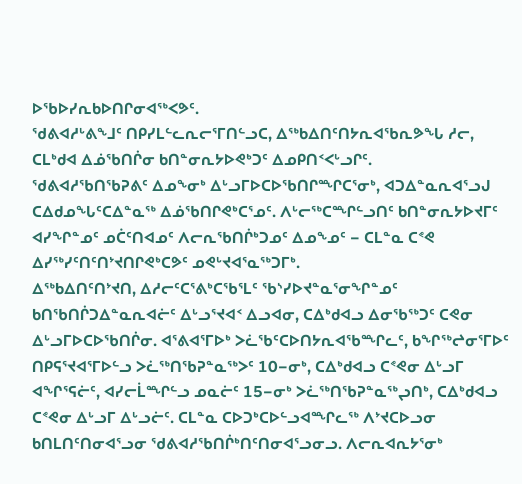ᐅᖃᐅᓯᕆᑲᐅᑎᒋᓂᐊᖅᐸᕗᑦ.
ᖁᕕᐊᓱᒡᕕᖕᒧᑦ ᑎᑭᓯᒪᓪᓚᕆᓕᕐᒥᑎᓪᓗᑕ, ᐃᖅᑲᐃᑎᑦᑎᔭᕆᐊᖃᕆᕗᖓ ᓱᓕ, ᑕᒪᒃᑯᐊ ᐃᓅᖃᑎᒌᓂ ᑲᑎᓐᓂᕆᔭᐅᕙᒃᑐᑦ ᐃᓄᑭᑎᑉᐸᒡᓗᒋᑦ.
ᖁᕕᐊᓱᖃᑎᖃᕈᕕᑦ ᐃᓄᖕᓂᒃ ᐃᒡᓗᒥᐅᑕᐅᖃᑎᒋᙱᑕᕐᓂᒃ, ᐊᑐᐃᓐᓇᕆᐊᕐᓗᒍ ᑕᐃᑯᓄᖓᑦᑕᐃᓐᓇᖅ ᐃᓅᖃᑎᒋᕙᒃᑕᕐᓄᑦ. ᐱᒡᓕᖅᑕᙱᓪᓗᑎᑦ ᑲᑎᓐᓂᕆᔭᐅᔪᒥᑦ ᐊᓯᖏᓐᓄᑦ ᓄᑖᑦᑎᐊᓄᑦ ᐱᓕᕆᖃᑎᒌᒃᑐᓄᑦ ᐃᓄᖕᓄᑦ − ᑕᒪᓐᓇ ᑕᕝᕙ ᐃᓯᖅᓯᑦᑎᑦᑎᔾᔪᑎᒋᕙᒃᑕᕗᑦ ᓄᕙᒡᔪᐊᕐᓇᖅᑐᒥᒃ.
ᐃᖅᑲᐃᑎᑦᑎᔾᔪᑎ, ᐃᓱᓕᑦᑕᕐᕕᒃᑕᖃᕐᒪᑦ ᖃᔅᓯᐅᔪᓐᓇᕐᓂᖏᓐᓄᑦ ᑲᑎᖃᑎᒌᑐᐃᓐᓇᕆᐊᓖᑦ ᐃᒡᓗᕐᔪᐊᑉ ᐃᓗᐊᓂ, ᑕᐃᒃᑯᐊᓗ ᐃᓂᖃᖅᑐᑦ ᑕᕙᓂ ᐃᒡᓗᒥᐅᑕᐅᖃᑎᒌᓂ. ᐊᕐᕕᐊᕐᒥᐅᒃ ᐳᓛᖃᑦᑕᐅᑎᔭᕆᐊᖃᙱᓚᑦ, ᑲᖏᖅᖠᓂᕐᒥᐅᑦ ᑎᑭᕋᕐᔪᐊᕐᒥᐅᓪᓗ ᐳᓛᖅᑎᖃᕈᓐᓇᖅᐳᑦ 10−ᓂᒃ, ᑕᐃᒃᑯᐊᓗ ᑕᕝᕙᓂ ᐃᒡᓗᒥ ᐊᖏᕐᕋᓖᑦ, ᐊᓯᓕᒫᙱᓪᓗ ᓄᓇᓖᑦ 15−ᓂᒃ ᐳᓛᖅᑎᖃᕈᓐᓇᖅᖢᑎᒃ, ᑕᐃᒃᑯᐊᓗ ᑕᕝᕙᓂ ᐃᒡᓗᒥ ᐃᒡᓗᓖᑦ. ᑕᒪᓐᓇ ᑕᐅᑐᒃᑕᐅᓪᓗᐊᙱᓚᖅ ᐱᔾᔪᑕᐅᓗᓂ ᑲᑎᒪᑎᑦᑎᓂᐊᕐᓗᓂ ᖁᕕᐊᓱᖃᑎᒌᒃᑎᑦᑎᓂᐊᕐᓗᓂᓗ. ᐱᓕᕆᐊᕆᔭᕐᓂᒃ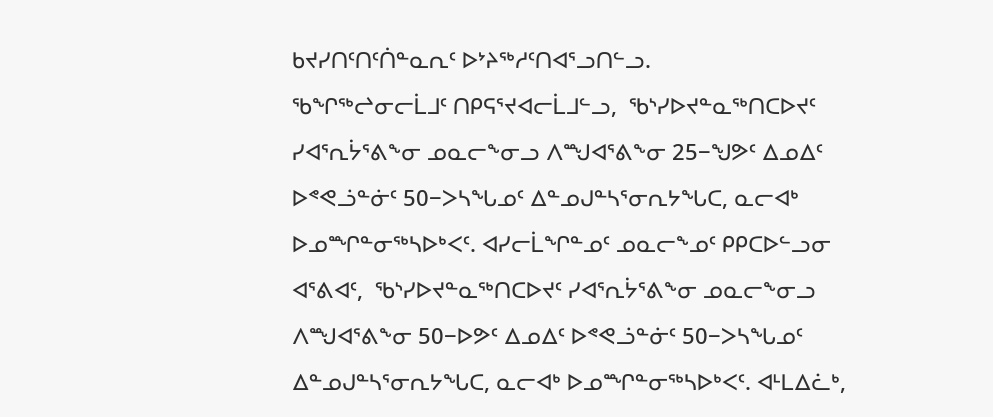ᑲᔪᓯᑎᑦᑎᑦᑏᓐᓇᕆᑦ ᐅᔾᔨᖅᓱᑦᑎᐊᕐᓗᑎᓪᓗ.
ᖃᖏᖅᖠᓂᓕᒫᒧᑦ ᑎᑭᕋᕐᔪᐊᓕᒫᒧᓪᓗ,  ᖃᔅᓯᐅᔪᓐᓇᖅᑎᑕᐅᔪᑦ ᓯᐊᕐᕆᔮᕐᕕᖕᓂ ᓄᓇᓕᖕᓂᓗ ᐱᙳᐊᕐᕕᖕᓂ 25−ᖑᕗᑦ ᐃᓄᐃᑦ ᐅᕝᕙᓘᓐᓃᑦ 50−ᐳᓴᖓᓄᑦ ᐃᓐᓄᒍᓐᓴᕐᓂᕆᔭᖓᑕ, ᓇᓕᐊᒃ ᐅᓄᙱᓐᓂᖅᓴᐅᒃᐸᑦ. ᐊᓯᓕᒫᖏᓐᓄᑦ ᓄᓇᓕᖕᓄᑦ ᑭᑭᑕᐅᓪᓗᓂ ᐊᕐᕕᐊᑦ,  ᖃᔅᓯᐅᔪᓐᓇᖅᑎᑕᐅᔪᑦ ᓯᐊᕐᕆᔮᕐᕕᖕᓂ ᓄᓇᓕᖕᓂᓗ ᐱᙳᐊᕐᕕᖕᓂ 50−ᐅᕗᑦ ᐃᓄᐃᑦ ᐅᕝᕙᓘᓐᓃᑦ 50−ᐳᓴᖓᓄᑦ ᐃᓐᓄᒍᓐᓴᕐᓂᕆᔭᖓᑕ, ᓇᓕᐊᒃ ᐅᓄᙱᓐᓂᖅᓴᐅᒃᐸᑦ. ᐊᒻᒪᐃᓛᒃ,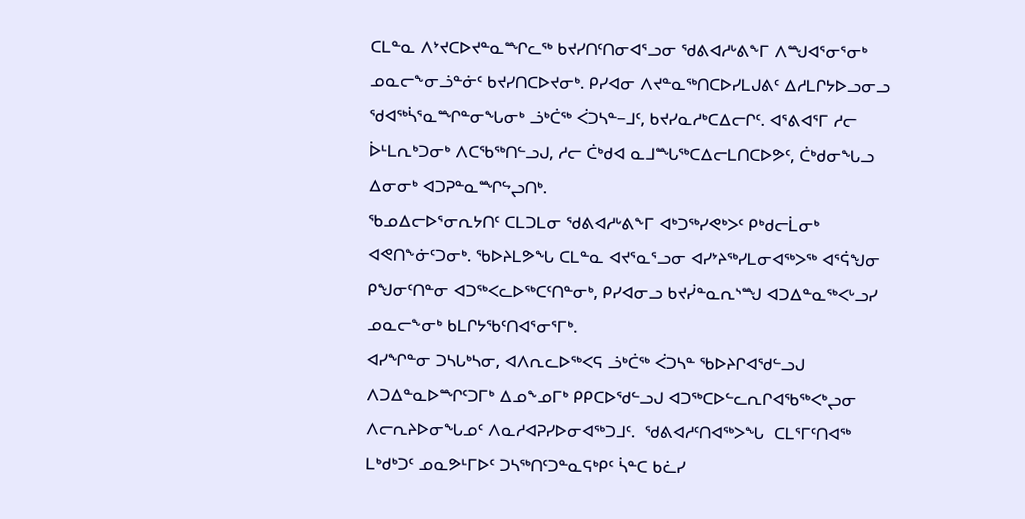ᑕᒪᓐᓇ ᐱᔾᔪᑕᐅᔪᓐᓇᙱᓚᖅ ᑲᔪᓯᑎᑦᑎᓂᐊᕐᓗᓂ ᖁᕕᐊᓱᒡᕕᖕᒥ ᐱᙳᐊᕐᓂᕐᓂᒃ ᓄᓇᓕᖕᓂᓘᓐᓃᑦ ᑲᔪᓯᑎᑕᐅᔪᓂᒃ. ᑭᓯᐊᓂ ᐱᔪᓐᓇᖅᑎᑕᐅᓯᒪᒍᕕᑦ ᐃᓱᒪᒋᔭᐅᓗᓂᓗ ᖁᐊᖅᓵᕐᓇᙱᓐᓂᖓᓂᒃ ᓘᒃᑖᖅ ᐹᑐᓴᓐ−ᒧᑦ, ᑲᔪᓯᓇᓱᒃᑕᐃᓕᒋᑦ. ᐊᕐᕕᐊᕐᒥ ᓱᓕ ᐆᒻᒪᕆᒃᑐᓂᒃ ᐱᑕᖃᖅᑎᓪᓗᒍ, ᓱᓕ ᑖᒃᑯᐊ ᓇᒧᙵᖅᑕᐃᓕᒪᑎᑕᐅᕗᑦ, ᑖᒃᑯᓂᖓᓗ ᐃᓂᓂᒃ ᐊᑐᕈᓐᓇᙱᖦᖢᑎᒃ.
ᖃᓄᐃᓕᐅᕐᓂᕆᔭᑎᑦ ᑕᒪᑐᒪᓂ ᖁᕕᐊᓱᒡᕕᖕᒥ ᐊᒃᑐᖅᓯᕙᒃᐳᑦ ᑭᒃᑯᓕᒫᓂᒃ ᐊᕙᑎᖕᓃᑦᑐᓂᒃ. ᖃᐅᔨᒪᕗᖓ ᑕᒪᓐᓇ ᐊᔪᕐᓇᕐᓗᓂ ᐊᓯᔾᔨᖅᓯᒪᓂᐊᖅᐳᖅ ᐊᕐᕌᖑᓂ ᑭᖑᓂᑦᑎᓐᓂ ᐊᑐᖅᐸᓚᐅᖅᑕᑦᑎᓐᓂᒃ, ᑭᓯᐊᓂᓗ ᑲᔪᓰᓐᓇᕆᔅᙳ ᐊᑐᐃᓐᓇᖅᐸᒡᓗᓯ ᓄᓇᓕᖕᓂᒃ ᑲᒪᒋᔭᖃᑦᑎᐊᕐᓂᕐᒥᒃ.
ᐊᓯᖏᓐᓂ ᑐᓴᒐᒃᓴᓂ, ᐊᐱᕆᓚᐅᖅᐸᕋ ᓘᒃᑖᖅ ᐹᑐᓴᓐ ᖃᐅᔨᒋᐊᖁᓪᓗᒍ ᐱᑐᐃᓐᓇᐅᙱᑦᑐᒥᒃ ᐃᓄᖕᓄᒥᒃ ᑭᑭᑕᐅᖁᓪᓗᒍ ᐊᑐᖅᑕᐅᓪᓚᕆᒋᐊᖃᖅᐸᒃᖢᓂ ᐱᓕᕆᔨᐅᓂᖓᓄᑦ ᐱᓇᓱᐊᕈᓯᐅᓂᐊᖅᑐᒧᑦ.  ᖁᕕᐊᓱᑦᑎᐊᖅᐳᖓ  ᑕᒪᕐᒥᑦᑎᐊᖅ ᒪᒃᑯᒃᑐᑦ ᓄᓇᕗᒻᒥᐅᑦ ᑐᓴᖅᑎᑦᑐᓐᓇᕋᒃᑭᑦ ᓵᓐᑕ ᑲᓛᓯ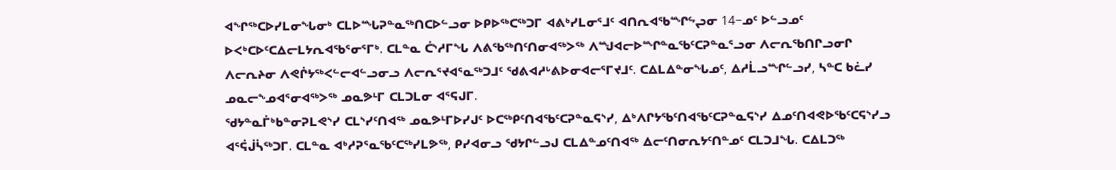ᐊᖏᖅᑕᐅᓯᒪᓂᖓᓂᒃ ᑕᒪᐅᙵᕈᓐᓇᖅᑎᑕᐅᓪᓗᓂ ᐅᑭᐅᖅᑕᖅᑐᒥ ᐊᕕᒃᓯᒪᓂᕐᒧᑦ ᐊᑎᕆᐊᖃᙱᖦᖢᓂ 14−ᓄᑦ ᐅᓪᓗᓄᑦ ᐅᐸᒃᑕᐅᑦᑕᐃᓕᒪᔭᕆᐊᖃᕐᓂᕐᒥᒃ. ᑕᒪᓐᓇ ᑖᔅᓱᒥᖓ ᐱᕕᖃᖅᑎᑦᑎᓂᐊᖅᐳᖅ ᐱᙳᐊᓕᐅᙱᓐᓇᖃᑦᑕᕈᓐᓇᕐᓗᓂ ᐱᓕᕆᖃᑎᒋᓗᓂᒋ ᐱᓕᕆᔨᓂ ᐱᕙᒌᔭᖅᐸᓪᓕᐊᓪᓗᓂᓗ ᐱᓕᕆᕐᔪᐊᕐᓇᖅᑐᒧᑦ ᖁᕕᐊᓱᒡᕕᐅᓂᐊᓕᕐᒥᔪᒧᑦ. ᑕᐃᒪᐃᓐᓂᖓᓄᑦ, ᐃᓱᒫᓗᙱᓪᓗᓯ, ᓴᓐᑕ ᑲᓛᓯ ᓄᓇᓕᖕᓄᐊᕐᓂᐊᖅᐳᖅ ᓄᓇᕗᒻᒥ ᑕᒪᑐᒪᓂ ᐊᕐᕋᒍᒥ.
ᖁᔭᓐᓇᒦᒃᑲᓐᓂᕈᒪᕙᔅᓯ ᑕᒪᔅᓯᑦᑎᐊᖅ ᓄᓇᕗᒻᒥᐅᓯᒍᑦ ᐅᑕᖅᑭᑦᑎᐊᖃᑦᑕᕈᓐᓇᕋᔅᓯ, ᐃᒃᐱᒋᔭᖃᑦᑎᐊᖃᑦᑕᕈᓐᓇᕋᔅᓯ ᐃᓄᑦᑎᐊᕙᐅᖃᑦᑕᕋᔅᓯᓗ ᐊᕐᕌᒎᓵᖅᑐᒥ. ᑕᒪᓐᓇ ᐊᒃᓱᕈᕐᓇᖃᑦᑕᖅᓯᒪᕗᖅ, ᑭᓯᐊᓂᓗ ᖁᔭᒋᓪᓗᒍ ᑕᒪᐃᓐᓄᑦᑎᐊᖅ ᐃᓕᑦᑎᓂᕆᔭᑦᑎᓐᓄᑦ ᑕᒪᑐᒧᖓ. ᑕᐃᒪᑐᖅ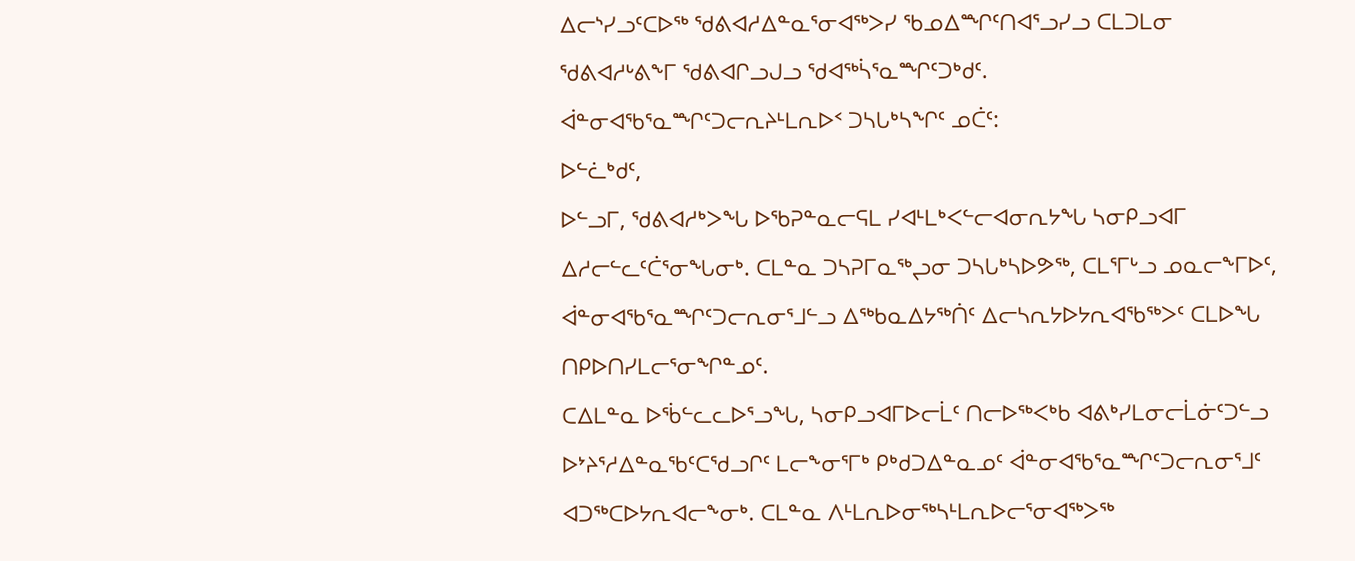ᐃᓕᔅᓯᓗᑦᑕᐅᖅ ᖁᕕᐊᓱᐃᓐᓇᕐᓂᐊᖅᐳᓯ ᖃᓄᐃᙱᑦᑎᐊᕐᓗᓯᓗ ᑕᒪᑐᒪᓂ ᖁᕕᐊᓱᒡᕕᖕᒥ ᖁᕕᐊᒋᓗᒍᓗ ᖁᐊᖅᓵᕐᓇᙱᑦᑐᒃᑯᑦ.
ᐋᓐᓂᐊᖃᕐᓇᙱᑦᑐᓕᕆᔨᒻᒪᕆᐅᑉ ᑐᓴᒐᒃᓴᖏᑦ ᓄᑖᑦ:
ᐅᓪᓛᒃᑯᑦ,
ᐅᓪᓗᒥ, ᖁᕕᐊᓱᒃᐳᖓ ᐅᖃᕈᓐᓇᓕᕋᒪ ᓯᐊᒻᒪᒃᐸᓪᓕᐊᓂᕆᔭᖓ ᓴᓂᑭᓗᐊᒥ ᐃᓱᓕᓪᓚᑦᑖᕐᓂᖓᓂᒃ. ᑕᒪᓐᓇ ᑐᓴᕈᒥᓇᖅᖢᓂ ᑐᓴᒐᒃᓴᐅᕗᖅ, ᑕᒪᕐᒥᒡᓗ ᓄᓇᓕᖕᒥᐅᑦ, ᐋᓐᓂᐊᖃᕐᓇᙱᑦᑐᓕᕆᓂᕐᒧᓪᓗ ᐃᖅᑲᓇᐃᔭᖅᑏᑦ ᐃᓕᓴᕆᔭᐅᔭᕆᐊᖃᖅᐳᑦ ᑕᒪᐅᖓ ᑎᑭᐅᑎᓯᒪᓕᕐᓂᖏᓐᓄᑦ.
ᑕᐃᒪᓐᓇ ᐅᖄᓪᓚᓚᐅᕐᓗᖓ, ᓴᓂᑭᓗᐊᒥᐅᓕᒫᑦ ᑎᓕᐅᖅᐸᒃᑲ ᐊᕕᒃᓯᒪᓂᓕᒫᓃᑦᑐᓪᓗ ᐅᔾᔨᕐᓱᐃᓐᓇᖃᑦᑕᖁᓗᒋᑦ ᒪᓕᖕᓂᕐᒥᒃ ᑭᒃᑯᑐᐃᓐᓇᓄᑦ ᐋᓐᓂᐊᖃᕐᓇᙱᑦᑐᓕᕆᓂᕐᒧᑦ ᐊᑐᖅᑕᐅᔭᕆᐊᓕᖕᓂᒃ. ᑕᒪᓐᓇ ᐱᒻᒪᕆᐅᓂᖅᓴᒻᒪᕆᐅᓕᕐᓂᐊᖅᐳᖅ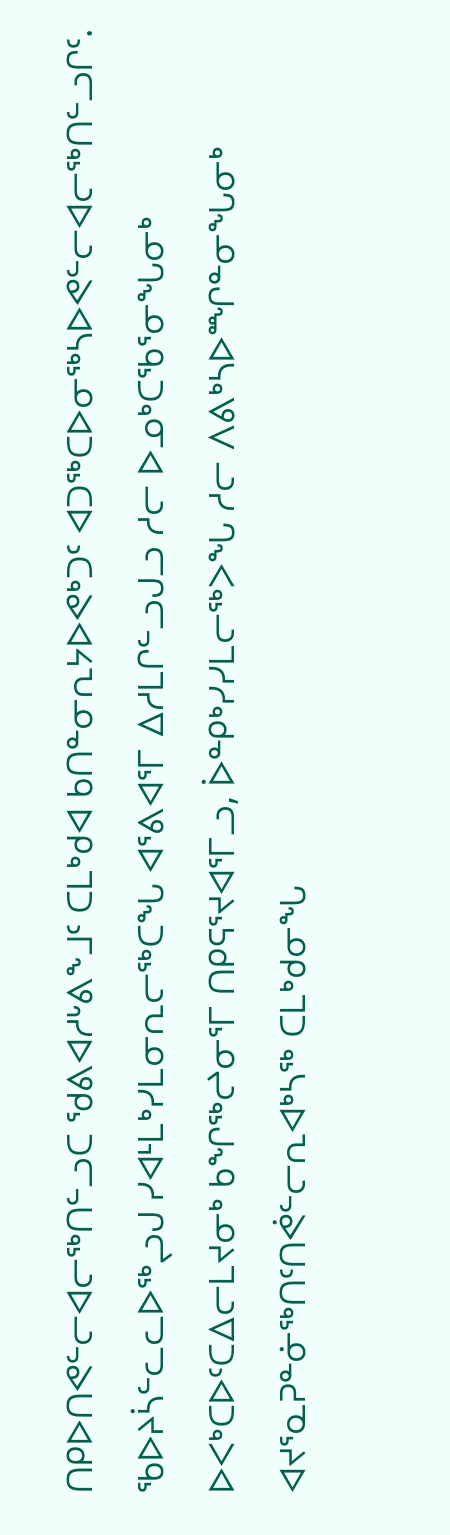ᑎᑭᐅᑎᕙᓪᓕᐊᓕᖅᑎᓪᓗᑕ ᖁᕕᐊᓱᒡᕕᖕᒧᑦ ᑕᒪᒃᑯᐊ ᑲᑎᓐᓂᕆᔭᐅᕙᒃᑐᑦ ᐊᑐᖅᑕᐅᓂᖅᓴᐅᕙᓪᓕᐊᓕᖅᑎᓪᓗᒋᑦ.
ᖃᐅᔨᓵᓪᓚᓚᐅᖅᖢᒍ ᓯᐊᒻᒪᒃᓯᒪᓂᕆᓕᖅᑕᖓ ᐊᕐᕕᐊᕐᒥ ᐃᓱᒪᒋᓪᓗᒍᓗ ᓱᓕ ᐅᓄᒃᑕᖃᕐᓂᖓᓂᒃ ᐅᐸᒃᑕᐅᑦᑕᐃᓕᒪᔪᓂᒃ ᑲᖏᖅᖠᓂᕐᒥ ᑎᑭᕋᕐᔪᐊᕐᒥᓗ, ᐆᓐᑭᒃᓯᓯᒪᓕᖅᐳᖓ ᓱᓕ ᐱᕕᒃᓴᐅᙱᓐᓂᖓᓂᒃ ᐊᔪᕐᓇᕈᓐᓃᖅᑎᑦᑎᕚᓪᓕᕆᐊᒃᓴᖅ ᑕᒪᒃᑯᓂᖓ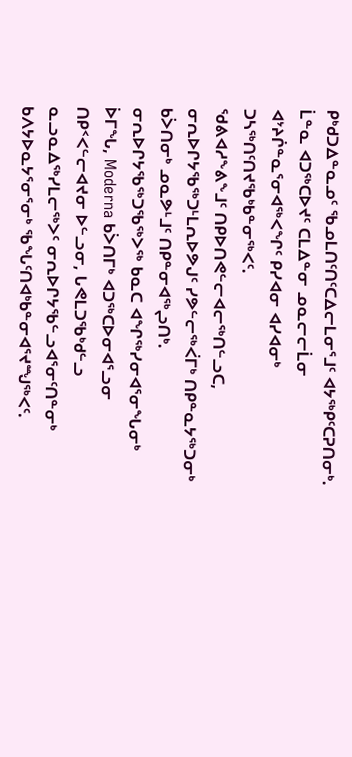ᑭᒃᑯᑐᐃᓐᓇᓄᑦ ᖃᓄᒪᑎᑦᑎᑦᑕᐃᓕᒪᓂᕐᒧᑦ ᐊᔭᖅᑭᑦᑕᕈᑎᓂᒃ. ᒫᓐᓇ ᐊᑐᖅᑕᐅᔪᑦ ᑕᒪᐃᓐᓂ ᓄᓇᓕᓕᒫᓂ ᐊᔾᔨᒌᓐᓇᕐᓂᐊᖅᐸᖏᑦ ᑭᓯᐊᓂ ᐊᓯᐊᓂᒃ ᑐᓴᖅᑎᑦᑎᔪᖃᒃᑲᓐᓂᖅᐸᑦ.
ᖁᕕᐊᓱᖕᕕᖕᒧᑦ ᑎᑭᐅᑎᕙᓪᓕᐊᓕᖅᑎᓪᓗᑕ, ᓂᕆᐅᒋᔭᖃᖅᑐᒻᒪᕆᐅᕗᒍᑦ ᓯᕗᓪᓕᖅᐹᒥᒃ ᑎᑭᓐᓇᔭᖅᑐᓂᒃ ᑲᐴᑎᓂᒃ ᓄᓇᕗᒻᒧᑦ ᑎᑭᓐᓂᐊᖅᖢᑎᒃ. ᓂᕆᐅᒋᔭᖃᖅᑐᖃᖅᐳᖅ ᑲᓇᑕ ᐊᖏᖅᓯᓂᐊᕐᓂᖓᓂᒃ ᐆᒥᖓ, Moderna ᑲᐴᑎᒥᒃ ᐊᑐᖅᑕᐅᓂᐊᕐᓗᓂ ᑎᑭᑉᐸᓪᓕᐊᔪᓂ ᐅᓪᓗᓂ, ᒐᕙᒪᑐᖃᒃᑯᓪᓗ ᓇᓗᓇᐃᖅᓯᒪᓕᖅᐳᑦ ᓂᕆᐅᒋᔭᖃᓪᓗᐊᕐᓂᑦᑎᓐᓂᒃ ᑲᐱᔭᐅᓇᔭᕐᓂᕐᓂᒃ ᖃᖓᑦᑎᐊᒃᑲᓐᓂᐊᕐᔪᙳᖅᐸᑦ.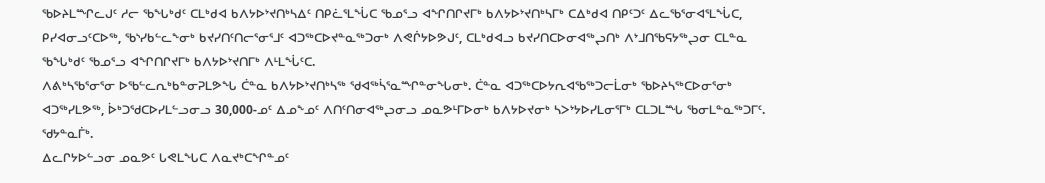ᖃᐅᔨᒪᙱᓚᒍᑦ ᓱᓕ ᖃᖓᒃᑯᑦ ᑕᒪᒃᑯᐊ ᑲᐱᔭᐅᔾᔪᑎᒃᓴᐃᑦ ᑎᑭᓛᕐᒪᖔᑕ ᖃᓄᕐᓗ ᐊᖏᑎᒋᔪᒥᒃ ᑲᐱᔭᐅᔾᔪᑎᒃᓴᒥᒃ ᑕᐃᒃᑯᐊ ᑎᑭᑦᑐᑦ ᐃᓚᖃᕐᓂᐊᕐᒪᖔᑕ, ᑭᓯᐊᓂᓗᑦᑕᐅᖅ, ᖃᔅᓯᑲᓪᓚᖕᓂᒃ ᑲᔪᓯᑎᑦᑎᓕᕐᓂᕐᒧᑦ ᐊᑐᖅᑕᐅᔪᓐᓇᖅᑐᓂᒃ ᐱᕙᒌᔭᐅᕗᒍᑦ, ᑕᒪᒃᑯᐊᓗ ᑲᔪᓯᑎᑕᐅᓂᐊᖅᖢᑎᒃ ᐱᔾᒧᑎᖃᕋᔭᖅᖢᓂ ᑕᒪᓐᓇ ᖃᖓᒃᑯᑦ ᖃᓄᕐᓗ ᐊᖏᑎᒋᔪᒥᒃ ᑲᐱᔭᐅᔾᔪᑎᒥᒃ ᐱᒻᒪᖔᑦᑕ.
ᐱᕕᒃᓴᖃᕐᓂᕐᓂ ᐅᖃᓪᓚᕆᒃᑲᓐᓂᕈᒪᕗᖓ ᑖᓐᓇ ᑲᐱᔭᐅᔾᔪᑎᒃᓴᖅ ᖁᐊᖅᓵᕐᓇᙱᓐᓂᖓᓂᒃ. ᑖᓐᓇ ᐊᑐᖅᑕᐅᔭᕆᐊᖃᖅᑐᓕᒫᓂᒃ ᖃᐅᔨᓴᖅᑕᐅᓂᕐᓂᒃ ᐊᑐᖅᓯᒪᕗᖅ, ᐆᒃᑐᖁᑕᐅᓯᒪᓪᓗᓂᓗ 30,000-ᓄᑦ ᐃᓄᖕᓄᑦ ᐱᑎᑦᑎᓂᐊᖅᖢᓂᓗ ᓄᓇᕗᒻᒥᐅᓂᒃ ᑲᐱᔭᐅᔪᓂᒃ ᓴᐳᔾᔭᐅᓯᒪᓂᕐᒥᒃ ᑕᒪᑐᒪᙵ ᖃᓂᒪᓐᓇᖅᑐᒥᑦ. ᖁᔭᓐᓇᒦᒃ.
ᐃᓚᒋᔭᐅᓪᓗᓂ ᓄᓇᕗᑦ ᒐᕙᒪᖓᑕ ᐱᓇᔪᒃᑕᖏᓐᓄᑦ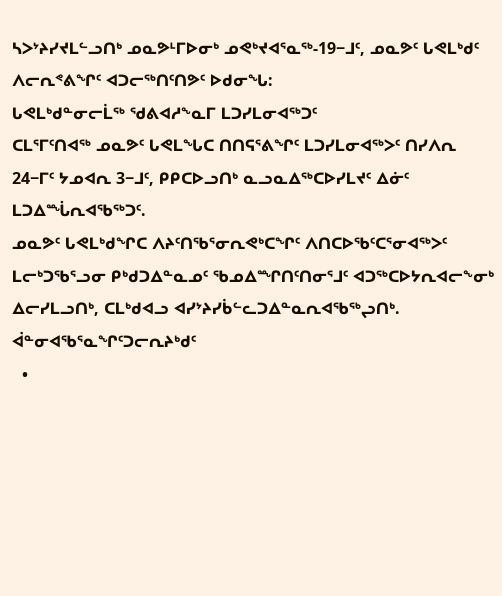ᓴᐳᔾᔨᓯᔪᒪᓪᓗᑎᒃ ᓄᓇᕗᒻᒥᐅᓂᒃ ᓄᕙᒃᔪᐊᕐᓇᖅ-19−ᒧᑦ, ᓄᓇᕗᑦ ᒐᕙᒪᒃᑯᑦ ᐱᓕᕆᕝᕕᖏᑦ ᐊᑐᓕᖅᑎᑦᑎᕗᑦ ᐅᑯᓂᖓ:
ᒐᕙᒪᒃᑯᓐᓂᓕᒫᖅ ᖁᕕᐊᓱᖕᓇᒥ ᒪᑐᓯᒪᓂᐊᖅᑐᑦ
ᑕᒪᕐᒥᑦᑎᐊᖅ ᓄᓇᕗᑦ ᒐᕙᒪᖓᑕ ᑎᑎᕋᕐᕕᖏᑦ ᒪᑐᓯᒪᓂᐊᖅᐳᑦ ᑎᓯᐱᕆ 24−ᒥᑦ ᔭᓄᐊᕆ 3−ᒧᑦ, ᑭᑭᑕᐅᓗᑎᒃ ᓇᓗᓇᐃᖅᑕᐅᓯᒪᔪᑦ ᐃᓃᑦ ᒪᑐᐃᙶᕆᐊᖃᖅᑐᑦ.
ᓄᓇᕗᑦ ᒐᕙᒪᒃᑯᖏᑕ ᐱᔨᑦᑎᖃᕐᓂᕆᕙᒃᑕᖏᑦ ᐱᑎᑕᐅᖃᑦᑕᕐᓂᐊᖅᐳᑦ ᒪᓕᒃᑐᖃᕐᓗᓂ ᑭᒃᑯᑐᐃᓐᓇᓄᑦ ᖃᓄᐃᙱᑎᑦᑎᓂᕐᒧᑦ ᐊᑐᖅᑕᐅᔭᕆᐊᓕᖕᓂᒃ ᐃᓕᓯᒪᓗᑎᒃ, ᑕᒪᒃᑯᐊᓗ ᐊᓯᔾᔨᓯᑳᓪᓚᑐᐃᓐᓇᕆᐊᖃᖅᖢᑎᒃ.
ᐋᓐᓂᐊᖃᕐᓇᖏᑦᑐᓕᕆᔨᒃᑯᑦ
  •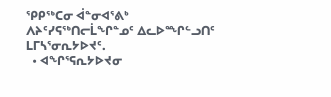ᕿᑭᖅᑕᓂ ᐋᓐᓂᐊᕐᕕᒃ ᐱᔨᑦᓯᕋᖅᑎᓕᒫᖏᓐᓄᑦ ᐃᓚᐅᙱᓪᓗᑎᑦ ᒪᒥᓴᕐᓂᕆᔭᐅᔪᑦ.
  • ᐊᖏᕐᕋᕆᔭᐅᔪᓂ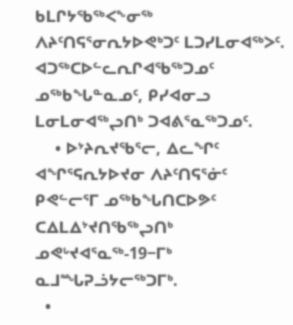ᑲᒪᒋᔭᖃᖅᐸᖕᓂᖅ ᐱᔨᑦᑎᕋᕐᓂᕆᔭᐅᕙᒃᑐᑦ ᒪᑐᓯᒪᓂᐊᖅᐳᑦ. ᐊᑐᖅᑕᐅᓪᓚᕆᒋᐊᖃᖅᑐᓄᑦ ᓄᖅᑲᖓᓐᓇᓄᑦ, ᑭᓯᐊᓂᓗ ᒪᓂᒪᓂᐊᖅᖢᑎᒃ ᑐᐊᕕᕐᓇᖅᑐᓄᑦ.
    • ᐅᔾᔨᕆᔪᖃᕐᓕ, ᐃᓚᖏᑦ ᐊᖏᕐᕋᕆᔭᐅᔪᓂ ᐱᔨᑦᑎᕋᕐᓃᑦ ᑭᕙᓪᓕᕐᒥ ᓄᖅᑲᖓᑎᑕᐅᕗᑦ ᑕᐃᒪᐃᔾᔪᑎᖃᖅᖢᑎᒃ ᓄᕙᒡᔪᐊᕐᓇᖅ-19−ᒥᒃ ᓇᒧᙵᕈᓘᔭᓕᖅᑐᒥᒃ.
  •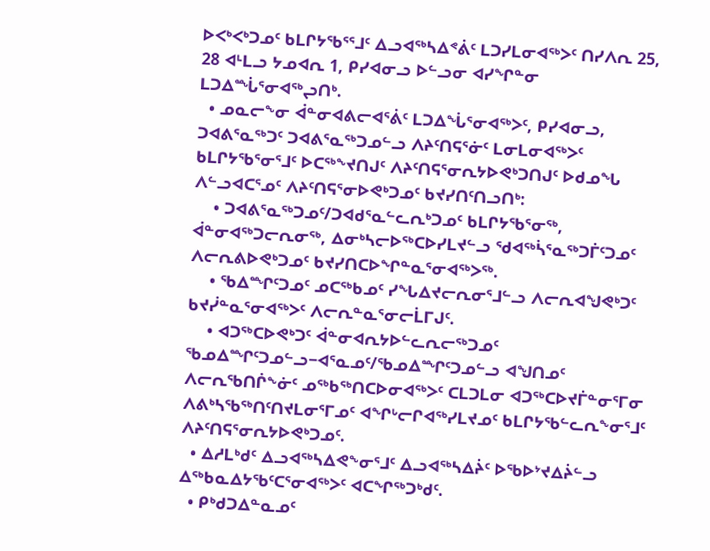ᐅᐸᒃᐸᒃᑐᓄᑦ ᑲᒪᒋᔭᖃᕐᕐᒧᑦ ᐃᓗᐊᖅᓴᐃᕝᕖᑦ ᒪᑐᓯᒪᓂᐊᖅᐳᑦ ᑎᓯᐱᕆ 25, 28 ᐊᒻᒪᓗ ᔭᓄᐊᕆ 1, ᑭᓯᐊᓂᓗ ᐅᓪᓗᓂ ᐊᓯᖏᓐᓂ ᒪᑐᐃᙶᕐᓂᐊᖅᖢᑎᒃ.
  • ᓄᓇᓕᖕᓂ ᐋᓐᓂᐊᕕᓕᐊᕐᕖᑦ ᒪᑐᐃᖔᕐᓂᐊᖅᐳᑦ, ᑭᓯᐊᓂᓗ, ᑐᐊᕕᕐᓇᖅᑐᑦ ᑐᐊᕕᕐᓇᖅᑐᓄᓪᓗ ᐱᔨᑦᑎᕋᕐᓃᑦ ᒪᓂᒪᓂᐊᖅᐳᑦ ᑲᒪᒋᔭᖃᕐᓂᕐᒧᑦ ᐅᑕᖅᖕᔪᑎᒍᑦ ᐱᔨᑦᑎᕋᕐᓂᕆᔭᐅᕙᒃᑐᑎᒍᑦ ᐅᑯᓄᖓ ᐱᓪᓗᐊᑕᕐᓄᑦ ᐱᔨᑦᑎᕋᕐᓂᐅᕙᒃᑐᓄᑦ ᑲᔪᓯᑎᑦᑎᓗᑎᒃ:
    • ᑐᐊᕕᕐᓇᖅᑐᓄᑦ/ᑐᐊᑯᕐᓇᓪᓚᕆᒃᑐᓄᑦ ᑲᒪᒋᔭᖃᕐᓂᖅ, ᐋᓐᓂᐊᖅᑐᓕᕆᓂᖅ, ᐃᓂᒃᓴᓕᐅᖅᑕᐅᓯᒪᔪᓪᓗ ᖁᐊᖅᓵᕐᓇᖅᑐᒦᑦᑐᓄᑦ ᐱᓕᕆᕕᐅᕙᒃᑐᓄᑦ ᑲᔪᓯᑎᑕᐅᖏᓐᓇᕐᓂᐊᖅᐳᖅ.
    • ᖃᐃᙱᑦᑐᓄᑦ ᓄᑕᖅᑲᓄᑦ ᓯᖓᐃᔪᓕᕆᓂᕐᒧᓪᓗ ᐱᓕᕆᐊᖑᕙᒃᑐᑦ ᑲᔪᓰᓐᓇᕐᓂᐊᖅᐳᑦ ᐱᓕᕆᓐᓇᕐᓂᓕᒫᒥᒍᑦ.
    • ᐊᑐᖅᑕᐅᕙᒃᑐᑦ ᐋᓐᓂᐊᕆᔭᐅᓪᓚᕆᓕᖅᑐᓄᑦ ᖃᓄᐃᙱᑦᑐᓄᓪᓗ−ᐊᕐᓇᓄᑦ/ᖃᓄᐃᙱᑦᑐᓄᓪᓗ ᐊᖑᑎᓄᑦ ᐱᓕᕆᖃᑎᒌᖕᓃᑦ ᓄᖅᑲᖅᑎᑕᐅᓂᐊᖅᐳᑦ ᑕᒪᑐᒪᓂ ᐊᑐᖅᑕᐅᔪᒦᓐᓂᕐᒥᓂ ᐱᕕᒃᓴᖃᖅᑎᑦᑎᔪᒪᓂᕐᒥᓄᑦ ᐊᖏᒡᓕᒋᐊᖅᓯᒪᔪᓄᑦ ᑲᒪᒋᔭᖃᓪᓚᕆᖕᓂᕐᒧᑦ ᐱᔨᑦᑎᕋᕐᓂᕆᔭᐅᕙᒃᑐᓄᑦ.
  • ᐃᓱᒪᒃᑯᑦ ᐃᓗᐊᖅᓴᐃᕙᖕᓂᕐᒧᑦ ᐃᓗᐊᖅᓴᐃᔩᑦ ᐅᖃᐅᔾᔪᐃᔩᓪᓗ ᐃᖅᑲᓇᐃᔭᖃᑦᑕᕐᓂᐊᖅᐳᑦ ᐊᑕᖏᖅᑐᒃᑯᑦ.
  • ᑭᒃᑯᑐᐃᓐᓇᓄᑦ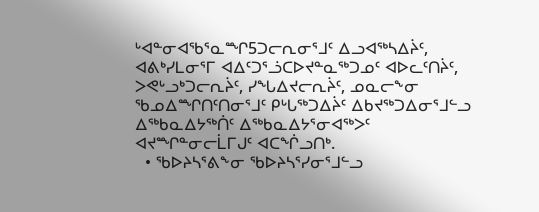ᒡᐊᓐᓂᐊᖃᕐᓇᙱ5ᑐᓕᕆᓂᕐᒧᑦ ᐃᓗᐊᖅᓴᐃᔩᑦ, ᐊᕕᒃᓯᒪᓂᕐᒥ ᐊᐃᑦᑐᕐᓘᑕᐅᔪᓐᓇᖅᑐᓄᑦ ᐊᐅᓚᑦᑎᔩᑦ, ᐳᕙᒡᓗᒃᑐᓕᕆᔩᑦ, ᓯᖓᐃᔪᓕᕆᔩᑦ, ᓄᓇᓕᖕᓂ ᖃᓄᐃᙱᑎᑦᑎᓂᕐᒧᑦ ᑭᒡᒐᖅᑐᐃᔩᑦ ᐃᑲᔪᖅᑐᐃᓂᕐᒧᓪᓗ ᐃᖅᑲᓇᐃᔭᖅᑏᑦ ᐃᖅᑲᓇᐃᔭᕐᓂᐊᖅᐳᑦ ᐊᔪᙱᓐᓂᓕᒫᒥᒍᑦ ᐊᑕᖐᓗᑎᒃ.
  • ᖃᐅᔨᓴᕐᕕᖕᓂ ᖃᐅᔨᓴᕐᓯᓂᕐᒧᓪᓗ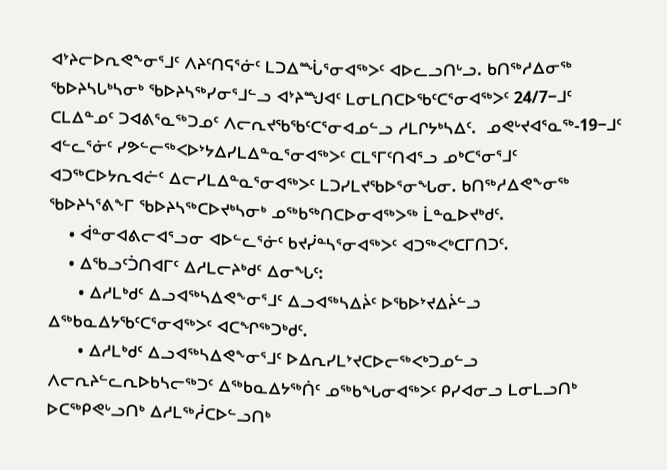ᐊᔾᔨᓕᐅᕆᕙᖕᓂᕐᒧᑦ ᐱᔨᑦᑎᕋᕐᓃᑦ ᒪᑐᐃᙶᕐᓂᐊᖅᐳᑦ ᐊᐅᓚᓗᑎᒡᓗ. ᑲᑎᖅᓱᐃᓂᖅ ᖃᐅᔨᓴᒐᒃᓴᓂᒃ ᖃᐅᔨᓴᖅᓯᓂᕐᒧᓪᓗ ᐊᔾᔨᙳᐊᑦ ᒪᓂᒪᑎᑕᐅᖃᑦᑕᕐᓂᐊᖅᐳᑦ 24/7−ᒧᑦ ᑕᒪᐃᓐᓄᑦ ᑐᐊᕕᕐᓇᖅᑐᓄᑦ ᐱᓕᕆᔪᖃᖃᑦᑕᕐᓂᐊᓄᓪᓗ ᓱᒪᒋᔭᒃᓴᐃᑦ.  ᓄᕙᒡᔪᐊᕐᓇᖅ-19−ᒧᑦ ᐊᓪᓚᕐᓃᑦ ᓯᕗᓪᓕᖅᐸᐅᔾᔭᐃᓯᒪᐃᓐᓇᕐᓂᐊᖅᐳᑦ ᑕᒪᕐᒥᑦᑎᐊᕐᓗ ᓄᒃᑕᕐᓂᕐᒧᑦ ᐊᑐᖅᑕᐅᔭᕆᐊᓖᑦ ᐃᓕᓯᒪᐃᓐᓇᕐᓂᐊᖅᐳᑦ ᒪᑐᓯᒪᔪᖃᐅᕐᓂᖓᓂ. ᑲᑎᖅᓱᐃᕙᖕᓂᖅ ᖃᐅᔨᓴᕐᕕᖕᒥ ᖃᐅᔨᓴᖅᑕᐅᔪᒃᓴᓂᒃ ᓄᖅᑲᖅᑎᑕᐅᓂᐊᖅᐳᖅ ᒫᓐᓇᐅᔪᒃᑯᑦ.
    • ᐋᓐᓂᐊᕕᓕᐊᕐᓗᓂ ᐊᐅᓪᓚᕐᓃᑦ ᑲᔪᓰᓐᓴᕐᓂᐊᖅᐳᑦ ᐊᑐᖅᐸᒃᑕᒥᑎᑐᑦ.
    • ᐃᖃᓗᑦᑑᑎᐊᒥᑦ ᐃᓱᒪᓕᔨᒃᑯᑦ ᐃᓂᖓᑦ:
      • ᐃᓱᒪᒃᑯᑦ ᐃᓗᐊᖅᓴᐃᕙᖕᓂᕐᒧᑦ ᐃᓗᐊᖅᓴᐃᔩᑦ ᐅᖃᐅᔾᔪᐃᔩᓪᓗ ᐃᖅᑲᓇᐃᔭᖃᑦᑕᕐᓂᐊᖅᐳᑦ ᐊᑕᖏᖅᑐᒃᑯᑦ.
      • ᐃᓱᒪᒃᑯᑦ ᐃᓗᐊᖅᓴᐃᕙᖕᓂᕐᒧᑦ ᐅᐃᕆᓯᒪᔾᔪᑕᐅᓕᖅᐸᒃᑐᓄᓪᓗ ᐱᓕᕆᔨᓪᓚᕆᐅᑲᓴᓕᖅᑐᑦ ᐃᖅᑲᓇᐃᔭᖅᑏᑦ ᓄᖅᑲᖓᓂᐊᖅᐳᑦ ᑭᓯᐊᓂᓗ ᒪᓂᒪᓗᑎᒃ ᐅᑕᖅᑭᕙᒡᓗᑎᒃ ᐃᓱᒪᖅᓲᑕᐅᓪᓗᑎᒃ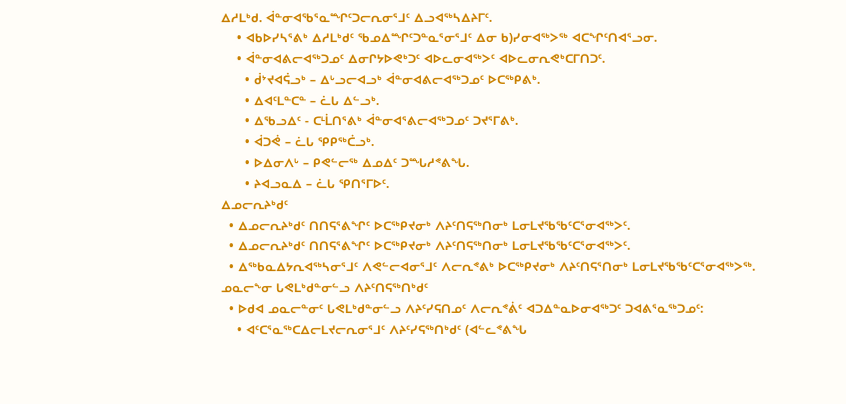ᐃᓱᒪᒃᑯ. ᐋᓐᓂᐊᖃᕐᓇᙱᑦᑐᓕᕆᓂᕐᒧᑦ ᐃᓗᐊᖅᓴᐃᔨᒥᑦ.
    • ᐊᑲᐅᓯᓴᕐᕕᒃ ᐃᓱᒪᒃᑯᑦ ᖃᓄᐃᙱᑦᑐᓐᓇᕐᓂᕐᒧᑦ ᐃᓂ ᑲ)ᓯᓂᐊᖅᐳᖅ ᐊᑕᖏᑦᑎᐊᕐᓗᓂ.
    • ᐋᓐᓂᐊᕕᓕᐊᖅᑐᓄᑦ ᐃᓂᒋᔭᐅᕙᒃᑐᑦ ᐊᐅᓚᓂᐊᖅᐳᑦ ᐊᐅᓚᓂᕆᕙᒃᑕᒥᑎᑐᑦ.
      • ᑰᔾᔪᐊᕌᓗᒃ – ᐃᒡᓗᓕᐊᓗᒃ ᐋᓐᓂᐊᕕᓕᐊᖅᑐᓄᑦ ᐅᑕᖅᑭᕕᒃ.
      • ᐃᐊᑦᒪᓐᑕᓐ – ᓛᒐ ᐃᓪᓗᒃ.
      • ᐃᖃᓗᐃᑦ - ᑕᒻᒫᑎᕐᕕᒃ ᐋᓐᓂᐊᕐᕕᓕᐊᖅᑐᓄᑦ ᑐᔪᕐᒥᕕᒃ.
      • ᐋᑐᕚ – ᓛᒐ ᕿᑭᖅᑖᓗᒃ.
      • ᐅᐃᓂᐱᒡ – ᑭᕙᓪᓕᖅ ᐃᓄᐃᑦ ᑐᙵᓱᕝᕕᖓ.
      • ᔨᐊᓗᓇᐃ – ᓛᒐ ᕿᑎᕐᒥᐅᑦ.
ᐃᓄᓕᕆᔨᒃᑯᑦ
  • ᐃᓄᓕᕆᔨᒃᑯᑦ ᑎᑎᕋᕐᕕᖏᑦ ᐅᑕᖅᑭᔪᓂᒃ ᐱᔨᑦᑎᕋᖅᑎᓂᒃ ᒪᓂᒪᔪᖃᖃᑦᑕᕐᓂᐊᖅᐳᑦ.
  • ᐃᓄᓕᕆᔨᒃᑯᑦ ᑎᑎᕋᕐᕕᖏᑦ ᐅᑕᖅᑭᔪᓂᒃ ᐱᔨᑦᑎᕋᖅᑎᓂᒃ ᒪᓂᒪᔪᖃᖃᑦᑕᕐᓂᐊᖅᐳᑦ.
  • ᐃᖅᑲᓇᐃᔭᕆᐊᖅᓴᓂᕐᒧᑦ ᐱᕙᓪᓕᐊᓂᕐᒧᑦ ᐱᓕᕆᕝᕕᒃ ᐅᑕᖅᑭᔪᓂᒃ ᐱᔨᑦᑎᕋᕐᑎᓂᒃ ᒪᓂᒪᔪᖃᖃᑦᑕᕐᓂᐊᖅᐳᖅ.
ᓄᓇᓕᖕᓂ ᒐᕙᒪᒃᑯᓐᓂᓪᓗ ᐱᔨᑦᑎᕋᖅᑎᒃᑯᑦ
  • ᐅᑯᐊ ᓄᓇᓕᓐᓂᑦ ᒐᕙᒪᒃᑯᓐᓂᓪᓗ ᐱᔨᑦᓯᕋᑎᓄᑦ ᐱᓕᕆᕝᕖᑦ ᐊᑐᐃᓐᓇᐅᓂᐊᖅᑐᑦ ᑐᐊᕕᕐᓇᖅᑐᓄᑦ:
    • ᐊᑦᑕᕐᓇᖅᑕᐃᓕᒪᔪᓕᕆᓂᕐᒧᑦ ᐱᔨᑦᓯᕋᖅᑎᒃᑯᑦ (ᐊᓪᓚᕝᕕᖓ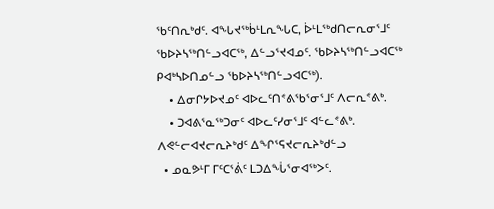ᖃᑦᑎᕆᒃᑯᑦ. ᐊᖓᔪᖅᑳᒻᒪᕆᖓᑕ, ᐆᒻᒪᖅᑯᑎᓕᕆᓂᕐᒧᑦ ᖃᐅᔨᓴᖅᑎᓪᓗᐊᑕᖅ, ᐃᓪᓗᕐᔪᐊᓄᑦ. ᖃᐅᔨᓴᖅᑎᓪᓗᐊᑕᖅ ᑭᐊᒃᓴᐅᑎᓄᓪᓗ ᖃᐅᔨᓴᖅᑎᓪᓗᐊᑕᖅ).
    • ᐃᓂᒋᔭᐅᔪᓄᑦ ᐊᐅᓚᑦᑎᕝᕕᖃᕐᓂᕐᒧᑦ ᐱᓕᕆᕝᕕᒃ.
    • ᑐᐊᕕᕐᓇᖅᑐᓂᑦ ᐊᐅᓚᑦᓯᓂᕐᒧᑦ ᐊᓪᓚᕝᕕᒃ.
ᐱᕙᓪᓕᐊᔪᓕᕆᔨᒃᑯᑦ ᐃᖏᕐᕋᔪᓕᕆᔨᒃᑯᓪᓗ
  • ᓄᓇᕗᒻᒥ ᒥᑦᑕᕐᕖᑦ ᒪᑐᐃᖔᕐᓂᐊᖅᐳᑦ.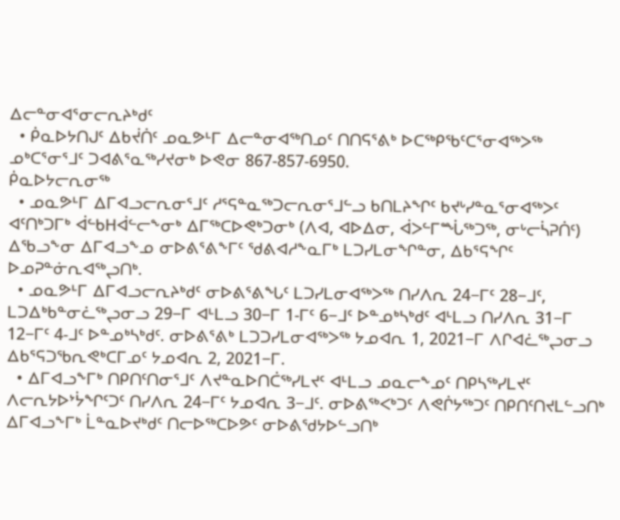ᐃᓕᓐᓂᐊᕐᓂᓕᕆᔨᒃᑯᑦ
  • ᑮᓇᐅᔭᑎᒍᑦ ᐃᑲᔫᑏᑦ ᓄᓇᕗᒻᒥ ᐃᓕᓐᓂᐊᖅᑎᓄᑦ ᑎᑎᕋᕐᕕᒃ ᐅᑕᖅᑭᖃᑦᑕᕐᓂᐊᖅᐳᖅ ᓄᒃᑕᕐᓂᕐᒧᑦ ᑐᐊᕕᕐᓇᖅᓯᔪᓂᒃ ᐅᕙᓂ 867-857-6950.
ᑮᓇᐅᔭᓕᕆᓂᖅ
  • ᓄᓇᕗᒻᒥ ᐃᒥᐊᓗᓕᕆᓂᕐᒧᑦ ᓱᕐᕋᓐᓇᖅᑐᓕᕆᓂᕐᒧᓪᓗ ᑲᑎᒪᔨᖏᑦ ᑲᔪᒡᓯᓐᓇᕐᓂᐊᖅᐳᑦ ᐊᑦᑎᒃᑐᒥᒃ ᐋᓪᑲᕼᐋᓪᓕᖕᓂᒃ ᐃᒥᖅᑕᐅᕙᒃᑐᓂᒃ (ᐱᐊ, ᐊᐅᐃᓂ, ᐋᐳᓪᒥᙶᖅᑐᖅ, ᓂᒡᓕᓵᕈᑏᑦ) ᐃᖃᓗᖕᓂ ᐃᒥᐊᓗᖕᓄ ᓂᐅᕕᕐᕕᖕᒥᑦ ᖁᕕᐊᓱᖕᓇᒥᒃ ᒪᑐᓯᒪᓂᖏᓐᓂ, ᐃᑲᕐᕋᖏᑦ ᐅᓄᕈᓐᓃᕆᐊᖅᖢᑎᒃ.
  • ᓄᓇᕗᒻᒥ ᐃᒥᐊᓗᓕᕆᔨᒃᑯᑦ ᓂᐅᕕᕐᕕᖓᑦ ᒪᑐᓯᒪᓂᐊᖅᐳᖅ ᑎᓯᐱᕆ 24−ᒥᑦ 28−ᒧᑦ, ᒪᑐᐃᒃᑲᓐᓂᓛᖅᖢᓂᓗ 29−ᒥ ᐊᒻᒪᓗ 30−ᒥ 1-ᒥᑦ 6−ᒧᑦ ᐅᓐᓄᒃᓴᒃᑯᑦ ᐊᒻᒪᓗ ᑎᓯᐱᕆ 31−ᒥ 12−ᒥᑦ 4-ᒧᑦ ᐅᓐᓄᒃᓴᒃᑯᑦ. ᓂᐅᕕᕐᕕᒃ ᒪᑐᑐᓯᒪᓂᐊᖅᐳᖅ ᔭᓄᐊᕆ 1, 2021−ᒥ ᐱᒋᐊᓛᖅᖢᓂᓗ ᐃᑲᕐᕋᑐᖃᕆᕙᒃᑕᒥᓄᑦ ᔭᓄᐊᕆ 2, 2021−ᒥ.
  • ᐃᒥᐊᓗᖕᒥᒃ ᑎᑭᑎᑦᑎᓂᕐᒧᑦ ᐱᔪᓐᓇᐅᑎᑖᖅᓯᒪᔪᑦ ᐊᒻᒪᓗ ᓄᓇᓕᖕᓄᑦ ᑎᑭᓴᖅᓯᒪᔪᑦ ᐱᓕᕆᔭᐅᔾᔮᖏᑦᑐᑦ ᑎᓯᐱᕆ 24−ᒥᑦ ᔭᓄᐊᕆ 3−ᒧᑦ. ᓂᐅᕕᖅᐸᒃᑐᑦ ᐱᕙᒌᔭᖅᑐᑦ ᑎᑭᑎᑦᑎᔪᒪᓪᓗᑎᒃ ᐃᒥᐊᓗᖕᒥᒃ ᒫᓐᓇᐅᔪᒃᑯᑦ ᑎᓕᐅᖅᑕᐅᕗᑦ ᓂᐅᕕᖁᔭᐅᓪᓗᑎᒃ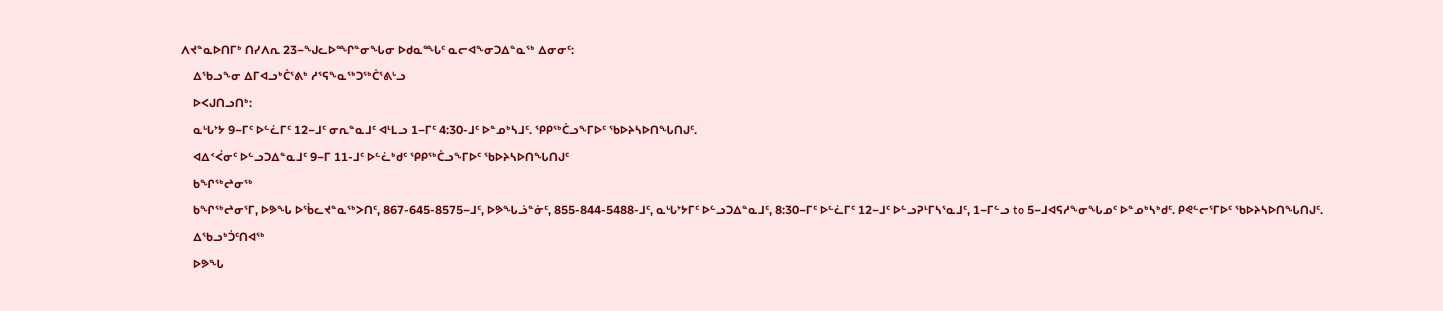ᐱᔪᓐᓇᐅᑎᒥᒃ ᑎᓯᐱᕆ 23−ᖑᓚᐅᙱᓐᓂᖓᓂ ᐅᑯᓇᙵᑦ ᓇᓕᐊᖕᓂᑐᐃᓐᓇᖅ ᐃᓂᓂᑦ:
    ᐃᖃᓗᖕᓂ ᐃᒥᐊᓗᒃᑖᕐᕕᒃ ᓱᕐᕋᖕᓇᖅᑐᖅᑖᕐᕕᒡᓗ
    ᐅᐸᒍᑎᓗᑎᒃ:
    ᓇᒡᒐᔾᔭ 9−ᒥᑦ ᐅᓪᓛᒥᑦ 12−ᒧᑦ ᓂᕆᓐᓇᒧᑦ ᐊᒻᒪᓗ 1−ᒥᑦ 4:30-ᒧᑦ ᐅᓐᓄᒃᓴᒧᑦ. ᕿᑭᖅᑖᓗᖕᒥᐅᑦ ᖃᐅᔨᓴᐅᑎᖓᑎᒍᑦ.
    ᐊᐃᑉᐹᓂᑦ ᐅᓪᓗᑐᐃᓐᓇᒧᑦ 9−ᒥ 11-ᒧᑦ ᐅᓪᓛᒃᑯᑦ ᕿᑭᖅᑖᓗᖕᒥᐅᑦ ᖃᐅᔨᓴᐅᑎᖓᑎᒍᑦ
    ᑲᖏᖅᖠᓂᖅ
    ᑲᖏᖅᖠᓂᕐᒥ, ᐅᕗᖓ ᐅᖄᓚᔪᓐᓇᖅᐳᑎᑦ, 867-645-8575−ᒧᑦ, ᐅᕗᖓᓘᓐᓃᑦ, 855-844-5488-ᒧᑦ, ᓇᒡᒐᔾᔭᒥᑦ ᐅᓪᓗᑐᐃᓐᓇᒧᑦ, 8:30−ᒥᑦ ᐅᓪᓛᒥᑦ 12−ᒧᑦ ᐅᓪᓗᕈᒻᒥᓴᕐᓇᒧᑦ, 1−ᒥᓪᓗ to 5−ᒧᐊᕋᓱᖕᓂᖓᓄᑦ ᐅᓐᓄᒃᓴᒃᑯᑦ. ᑭᕙᓪᓕᕐᒥᐅᑦ ᖃᐅᔨᓴᐅᑎᖓᑎᒍᑦ.
    ᐃᖃᓗᒃᑑᑦᑎᐊᖅ
    ᐅᕗᖓ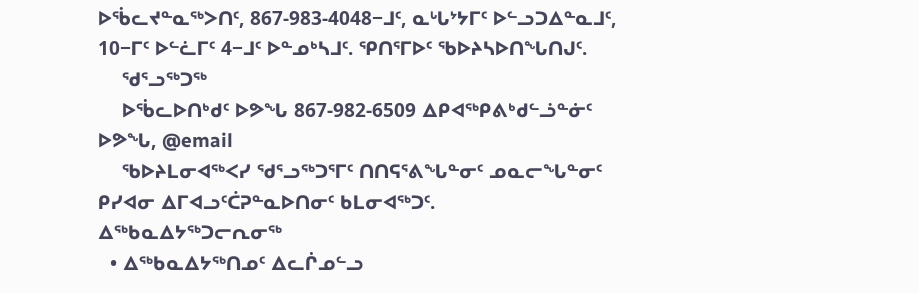ᐅᖄᓚᔪᓐᓇᖅᐳᑎᑦ, 867-983-4048−ᒧᑦ, ᓇᒡᒐᔾᔭᒥᑦ ᐅᓪᓗᑐᐃᓐᓇᒧᑦ, 10−ᒥᑦ ᐅᓪᓛᒥᑦ 4−ᒧᑦ ᐅᓐᓄᒃᓴᒧᑦ. ᕿᑎᕐᒥᐅᑦ ᖃᐅᔨᓴᐅᑎᖓᑎᒍᑦ.
    ᖁᕐᓗᖅᑐᖅ
    ᐅᖄᓚᐅᑎᒃᑯᑦ ᐅᕗᖓ 867-982-6509 ᐃᑭᐊᖅᑭᕕᒃᑯᓪᓘᓐᓃᑦ ᐅᕗᖓ, @email
    ᖃᐅᔨᒪᓂᐊᖅᐸᓯ ᖁᕐᓗᖅᑐᕐᒥᑦ ᑎᑎᕋᕐᕕᖓᓐᓂᑦ ᓄᓇᓕᖓᓐᓂᑦ ᑭᓯᐊᓂ ᐃᒥᐊᓗᑦᑖᕈᓐᓇᐅᑎᓂᑦ ᑲᒪᓂᐊᖅᑐᑦ.
ᐃᖅᑲᓇᐃᔭᖅᑐᓕᕆᓂᖅ
  • ᐃᖅᑲᓇᐃᔭᖅᑎᓄᑦ ᐃᓚᒌᓄᓪᓗ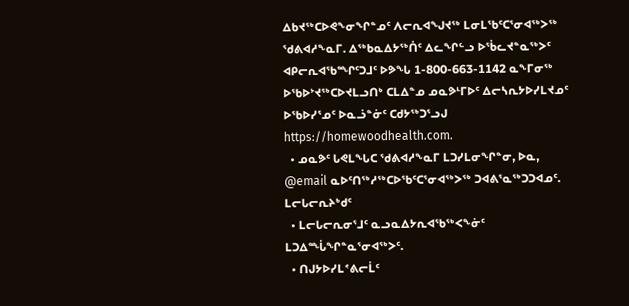ᐃᑲᔪᖅᑕᐅᕙᖕᓂᖏᓐᓄᑦ ᐱᓕᕆᐊᖑᔪᖅ ᒪᓂᒪᖃᑦᑕᕐᓂᐊᖅᐳᖅ ᖁᕕᐊᓱᖕᓇᒥ. ᐃᖅᑲᓇᐃᔭᖅᑏᑦ ᐃᓚᖏᓪᓗ ᐅᖄᓚᔪᓐᓇᖅᐳᑦ ᐊᑭᓕᕆᐊᖃᙱᑦᑐᒧᑦ ᐅᕗᖓ 1-800-663-1142 ᓇᖕᒥᓂᖅ ᐅᖃᐅᔾᔪᖅᑕᐅᔪᒪᓗᑎᒃ ᑕᒪᐃᓐᓄ ᓄᓇᕗᒻᒥᐅᑦ ᐃᓕᓴᕆᔭᐅᓯᒪᔪᓄᑦ ᐅᖃᐅᓯᕐᓄᑦ ᐅᓇᓘᓐᓃᑦ ᑕᑯᔭᖅᑐᕐᓗᒍ https://homewoodhealth.com.
  • ᓄᓇᕗᑦ ᒐᕙᒪᖓᑕ ᖁᕕᐊᓱᖕᓇᒥ ᒪᑐᓯᒪᓂᖏᓐᓂ, ᐅᓇ, @email ᓇᐅᑦᑎᖅᓱᖅᑕᐅᖃᑦᑕᕐᓂᐊᖅᐳᖅ ᑐᐊᕕᕐᓇᖅᑐᑐᐊᓄᑦ.
ᒪᓕᒐᓕᕆᔨᒃᑯᑦ
  • ᒪᓕᒐᓕᕆᓂᕐᒧᑦ ᓇᓗᓇᐃᔭᕆᐊᖃᖅᐸᖕᓃᑦ ᒪᑐᐃᙶᖏᓐᓇᕐᓂᐊᖅᐳᑦ.
  • ᑎᒍᔭᐅᓯᒪᕝᕕᓕᒫᑦ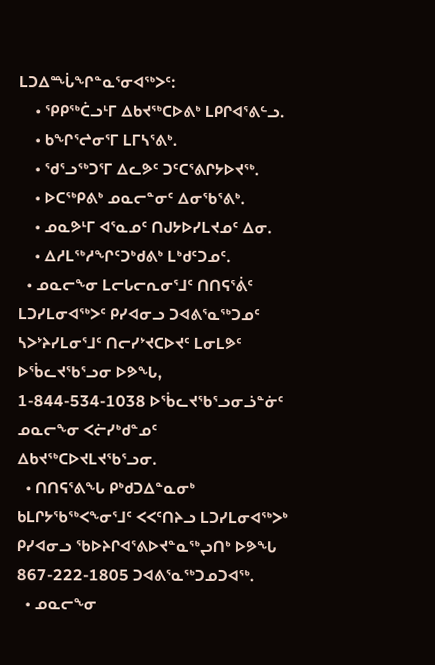ᒪᑐᐃᙶᖏᓐᓇᕐᓂᐊᖅᐳᑦ:
    • ᕿᑭᖅᑖᓗᒻᒥ ᐃᑲᔪᖅᑕᐅᕕᒃ ᒪᑭᒋᐊᕐᕕᓪᓗ.
    • ᑲᖏᕐᖠᓂᕐᒥ ᒪᒥᓴᕐᕕᒃ.
    • ᖁᕐᓗᖅᑐᕐᒥ ᐃᓚᕗᑦ ᑐᑦᑕᕐᕕᒋᔭᐅᔪᖅ.
    • ᐅᑕᖅᑭᕕᒃ ᓄᓇᓕᓐᓂᑦ ᐃᓂᖃᕐᕕᒃ.
    • ᓄᓇᕗᒻᒥ ᐊᕐᓇᓄᑦ ᑎᒍᔭᐅᓯᒪᔪᓄᑦ ᐃᓂ.
    • ᐃᓱᒪᖅᓱᖏᑦᑐᒃᑯᕕᒃ ᒪᒃᑯᑦᑐᓄᑦ.
  • ᓄᓇᓕᖕᓂ ᒪᓕᒐᓕᕆᓂᕐᒧᑦ ᑎᑎᕋᕐᕖᑦ ᒪᑐᓯᒪᓂᐊᖅᐳᑦ ᑭᓯᐊᓂᓗ ᑐᐊᕕᕐᓇᖅᑐᓄᑦ ᓴᐳᔾᔨᓯᒪᓂᕐᒧᑦ ᑎᓕᓯᔾᔪᑕᐅᔪᑦ ᒪᓂᒪᕗᑦ ᐅᖄᓚᔪᖃᕐᓗᓂ ᐅᕗᖓ, 1-844-534-1038 ᐅᖄᓚᔪᖃᕐᓗᓂᓘᓐᓃᑦ ᓄᓇᓕᖕᓂ ᐸᓖᓯᒃᑯᓐᓄᑦ ᐃᑲᔪᖅᑕᐅᔪᒪᔪᖃᕐᓗᓂ.
  • ᑎᑎᕋᕐᕕᖓ ᑭᒃᑯᑐᐃᓐᓇᓂᒃ ᑲᒪᒋᔭᖃᖅᐸᖕᓂᕐᒧᑦ ᐸᐸᑦᑎᔨᓗ ᒪᑐᓯᒪᓂᐊᖅᐳᒃ ᑭᓯᐊᓂᓗ ᖃᐅᔨᒋᐊᕐᕕᐅᔪᓐᓇᖅᖢᑎᒃ ᐅᕗᖓ 867-222-1805 ᑐᐊᕕᕐᓇᖅᑐᓄᑐᐊᖅ.
  • ᓄᓇᓕᖕᓂ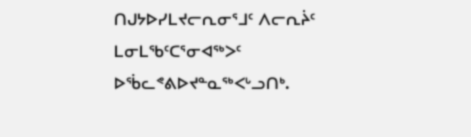ᑎᒍᔭᐅᓯᒪᔪᓕᕆᓂᕐᒧᑦ ᐱᓕᕆᔩᑦ ᒪᓂᒪᖃᑦᑕᕐᓂᐊᖅᐳᑦ ᐅᖄᓚᕝᕕᐅᔪᓐᓇᖅᐸᒡᓗᑎᒃ.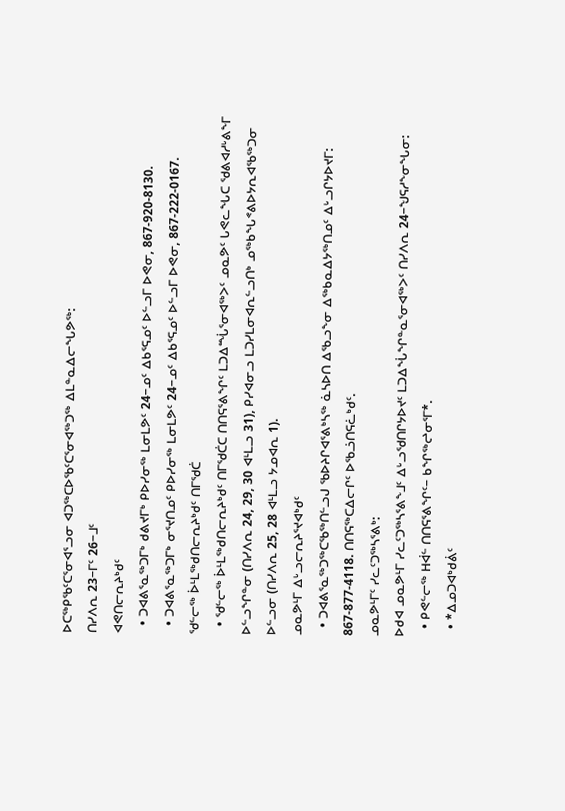ᐅᑕᖅᑭᖃᑦᑕᕐᓂᐊᕐᓗᓂ ᐊᑐᖅᑕᐅᖃᑦᑕᕐᓂᐊᖅᑐᖅ ᐃᒪᓐᓇᐃᓕᖓᕗᖅ:
ᑎᓯᐱᕆ 23−ᒥᑦ 26−ᒧᑦ
ᐊᕙᑎᓕᕆᔨᒃᑯᑦ
  • ᑐᐊᕕᕐᓇᖅᑐᒥᒃ ᑯᕕᔪᒥᒃ ᑭᐅᓯᓂᖅ ᒪᓂᒪᕗᑦ 24−ᓄᑦ ᐃᑲᕐᕋᓄᑦ ᐅᓪᓗᒥ ᐅᕙᓂ, 867-920-8130.
  • ᑐᐊᕕᕐᓇᖅᑐᒥᒃ ᓂᕐᔪᑎᓄᑦ ᑭᐅᓯᓂᖅ ᒪᓂᒪᕗᑦ 24−ᓄᑦ ᐃᑲᕐᕋᓄᑦ ᐅᓪᓗᒥ ᐅᕙᓂ, 867-222-0167.
ᖁᓪᓕᖅ ᐆᒻᒪᖅᑯᑎᓕᕆᔨᒃᑯᑦ ᑎᒥᖁᑖ
  • ᖁᓪᓕᖅ ᐆᒻᒪᖅᑯᑎᓕᕆᔨᒃᑯᑦ ᑎᒥᖁᑖᑕ ᑎᑎᕋᕐᕕᖏᑦ ᒪᑐᐃᙶᕐᓂᐊᖅᐳᑦ ᓄᓇᕗᑦ ᒐᕙᓚᖓᑕ ᖁᕕᐊᓱᒡᕕᖕᒥ ᐅᓪᓗᖏᓐᓂ (ᑎᓯᐱᕆ 24, 29, 30 ᐊᒻᒪᓗ 31), ᑭᓯᐊᓂᓗ ᒪᑐᓯᒪᓂᐊᕆᓪᓗᑎᒃ ᓄᖅᑲᖓᕝᕕᐅᔭᕆᐊᖃᖅᑐᓂ ᐅᓪᓗᓂ (ᑎᓯᐱᕆ 25, 28 ᐊᒻᒪᓗ ᔭᓄᐊᕆ 1).
ᓄᓇᕗᒻᒥ ᐃᒡᓗᓕᕆᔨᕐᔪᐊᒃᑯᑦ
  • ᑐᐊᕕᕐᓇᖅᑐᖅᑕᖃᖅᑎᓪᓗᒍ ᖃᐅᔨᒋᐊᕐᕕᒃᓴᖅ ᓈᓴᐅᑎ ᐃᖃᓗᖕᓂ ᐃᖅᑲᓇᐃᔭᖅᑎᓄᑦ ᐃᒡᓗᒋᔭᐅᔪᒥ: 867-877-4118. ᑎᑎᕋᖅᑕᐃᓕᒋᑦ ᐅᖃᓘᑎᕋᓛᒃᑯᑦ.
ᓄᓇᕗᒻᒥᑦ ᓯᓚᑦᑐᖅᓴᕐᕕᒃ:
ᐅᑯᐊ ᓄᓇᕗᒻᒥ ᓯᓚᑦᑐᖅᓴᕐᕕᖕᒧᑦ ᐃᒡᓗᖁᑎᒋᔭᐅᔪᑦ ᒪᑐᐃᖔᖏᓐᓇᕐᓂᐊᖅᐳᑦ ᑎᓯᐱᕆ 24−ᖑᕋᓱᖕᓂᖓᓂ:
  • ᑭᕙᓪᓕᖅ ᕼᐋᓪ ᑎᑎᕋᕐᕕᖏᑦ− ᑲᖏᖅᖠᓂᕐᒥ*.
  • *ᐃᓄᑐᐊᒃᑯᕖᑦ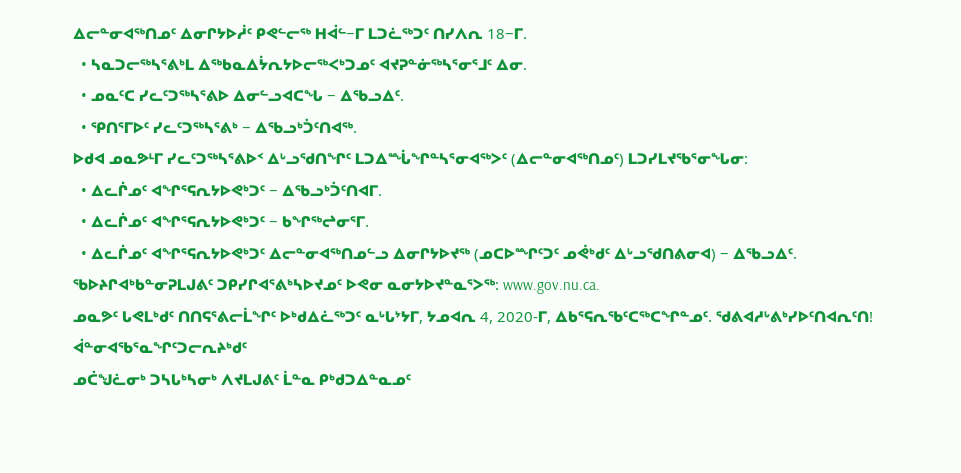ᐃᓕᓐᓂᐊᖅᑎᓄᑦ ᐃᓂᒋᔭᐅᓲᑦ ᑭᕙᓪᓕᖅ ᕼᐋᓪ−ᒥ ᒪᑐᓛᖅᑐᑦ ᑎᓯᐱᕆ 18−ᒥ.
  • ᓴᓇᑐᓕᖅᓴᕐᕕᒃᒪ ᐃᖅᑲᓇᐃᔮᕆᔭᐅᓕᖅᐸᒃᑐᓄᑦ ᐊᔪᕈᓐᓃᖅᓴᕐᓂᕐᒧᑦ ᐃᓂ.
  • ᓄᓇᑦᑕ ᓯᓚᑦᑐᖅᓴᕐᕕᐅ ᐃᓂᓪᓗᐊᑕᖓ − ᐃᖃᓗᐃᑦ.
  • ᕿᑎᕐᒥᐅᑦ ᓯᓚᑦᑐᖅᓴᕐᕕᒃ − ᐃᖃᓗᒃᑑᑦᑎᐊᖅ.
ᐅᑯᐊ ᓄᓇᕗᒻᒥ ᓯᓚᑦᑐᖅᓴᕐᕕᐅᑉ ᐃᒡᓗᖁᑎᖏᑦ ᒪᑐᐃᙶᖏᓐᓴᕐᓂᐊᖅᐳᑦ (ᐃᓕᓐᓂᐊᖅᑎᓄᑦ) ᒪᑐᓯᒪᔪᖃᕐᓂᖓᓂ:
  • ᐃᓚᒌᓄᑦ ᐊᖏᕐᕋᕆᔭᐅᕙᒃᑐᑦ − ᐃᖃᓗᒃᑑᑦᑎᐊᒥ.
  • ᐃᓚᒌᓄᑦ ᐊᖏᕐᕋᕆᔭᐅᕙᒃᑐᑦ − ᑲᖏᖅᖠᓂᕐᒥ.
  • ᐃᓚᒌᓄᑦ ᐊᖏᕐᕋᕆᔭᐅᕙᒃᑐᑦ ᐃᓕᓐᓂᐊᖅᑎᓄᓪᓗ ᐃᓂᒋᔭᐅᔪᖅ (ᓄᑕᐅᙱᑦᑐᑦ ᓄᕚᒃᑯᑦ ᐃᒡᓗᖁᑎᕕᓂᐊ) − ᐃᖃᓗᐃᑦ.
ᖃᐅᔨᒋᐊᒃᑲᓐᓂᕈᒪᒍᕕᑦ ᑐᑭᓯᒋᐊᕐᕕᒃᓴᐅᔪᓄᑦ ᐅᕙᓂ ᓇᓂᔭᐅᔪᓐᓇᕐᐳᖅ: www.gov.nu.ca.
ᓄᓇᕗᑦ ᒐᕙᒪᒃᑯᑦ ᑎᑎᕋᕐᕕᓕᒫᖏᑦ ᐅᒃᑯᐃᓛᖅᑐᑦ ᓇᒡᒐᔾᔭᒥ, ᔭᓄᐊᕆ 4, 2020-ᒥ, ᐃᑲᕐᕋᕆᖃᑦᑕᖅᑕᖏᓐᓄᑦ. ᖁᕕᐊᓱᒡᕕᒃᓯᐅᑦᑎᐊᕆᑦᑎ!
ᐋᓐᓂᐊᖃᕐᓇᖏᑦᑐᓕᕆᔨᒃᑯᑦ
ᓄᑖᖑᓛᓂᒃ ᑐᓴᒐᒃᓴᓂᒃ ᐱᔪᒪᒍᕕᑦ ᒫᓐᓇ ᑭᒃᑯᑐᐃᓐᓇᓄᑦ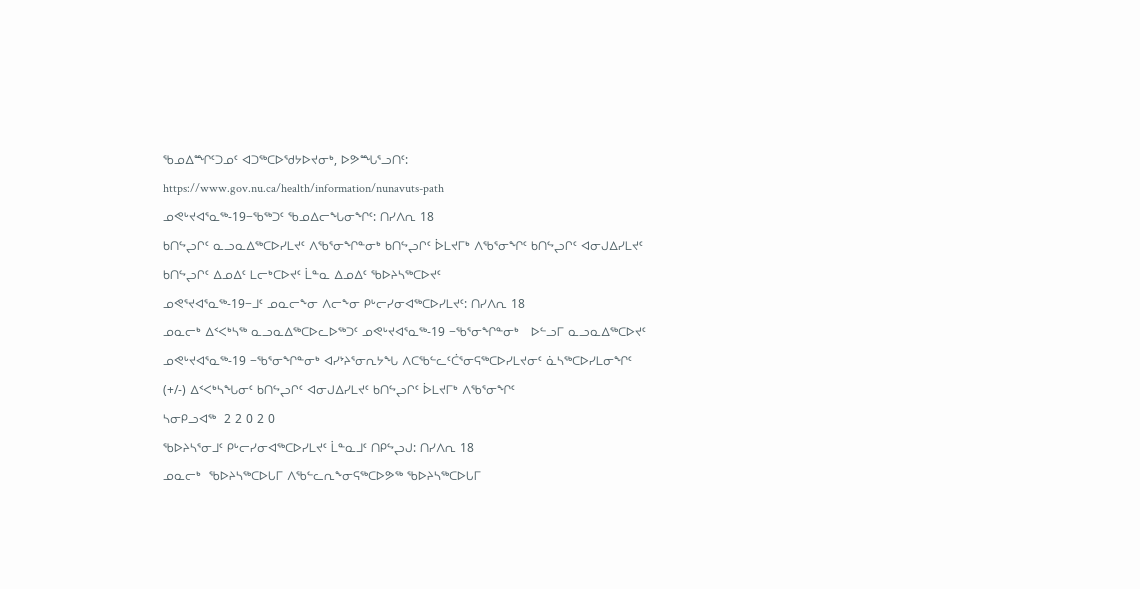ᖃᓄᐃᙱᑦᑐᓄᑦ ᐊᑐᖅᑕᐅᖁᔭᐅᔪᓂᒃ, ᐅᕗᙵᕐᓗᑎᑦ: https://www.gov.nu.ca/health/information/nunavuts-path
ᓄᕙᒡᔪᐊᕐᓇᖅ-19−ᖃᖅᑐᑦ ᖃᓄᐃᓕᖓᓂᖏᑦ: ᑎᓯᐱᕆ 18
ᑲᑎᖦᖢᒋᑦ ᓇᓗᓇᐃᖅᑕᐅᓯᒪᔪᑦ ᐱᖃᕐᓂᖏᓐᓂᒃ ᑲᑎᖦᖢᒋᑦ ᐆᒪᔪᒥᒃ ᐱᖃᕐᓂᖏᑦ ᑲᑎᖦᖢᒋᑦ ᐊᓂᒍᐃᓯᒪᔪᑦ ᑲᑎᖦᖢᒋᑦ ᐃᓄᐃᑦ ᒪᓕᒃᑕᐅᔪᑦ ᒫᓐᓇ ᐃᓄᐃᑦ ᖃᐅᔨᓴᖅᑕᐅᔪᑦ
ᓄᕙᕐᔪᐊᕐᓇᖅ-19−ᒧᑦ ᓄᓇᓕᖕᓂ ᐱᓕᖕᓂ ᑭᒡᓕᓯᓂᐊᖅᑕᐅᓯᒪᔪᑦ: ᑎᓯᐱᕆ 18
ᓄᓇᓕᒃ ᐃᑉᐸᒃᓴᖅ ᓇᓗᓇᐃᖅᑕᐅᓚᐅᖅᑐᑦ ᓄᕙᒡᔪᐊᕐᓇᖅ-19 −ᖃᕐᓂᖏᓐᓂᒃ   ᐅᓪᓗᒥ ᓇᓗᓇᐃᖅᑕᐅᔪᑦ ᓄᕙᒡᔪᐊᕐᓇᖅ-19 −ᖃᕐᓂᖏᓐᓂᒃ ᐊᓯᔾᔨᕐᓂᕆᔭᖓ ᐱᑕᖃᓪᓚᑦᑖᕐᓂᕋᖅᑕᐅᓯᒪᔪᓂᑦ ᓈᓴᖅᑕᐅᓯᒪᓂᖏᑦ (+/-) ᐃᑉᐸᒃᓴᖓᓂᑦ ᑲᑎᖦᖢᒋᑦ ᐊᓂᒍᐃᓯᒪᔪᑦ ᑲᑎᖦᖢᒋᑦ ᐆᒪᔪᒥᒃ ᐱᖃᕐᓂᖏᑦ
ᓴᓂᑭᓗᐊᖅ  2 2 0 2 0
ᖃᐅᔨᓴᕐᓂᒧᑦ ᑭᒡᓕᓯᓂᐊᖅᑕᐅᓯᒪᔪᑦ ᒫᓐᓇᒧᑦ ᑎᑭᖦᖢᒍ: ᑎᓯᐱᕆ 18
ᓄᓇᓕᒃ  ᖃᐅᔨᓴᖅᑕᐅᒐᒥ ᐱᖃᓪᓚᕆᖕᓂᕋᖅᑕᐅᕗᖅ ᖃᐅᔨᓴᖅᑕᐅᒐᒥ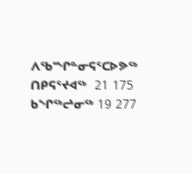ᐱᖃᙱᓐᓂᕋᕐᑕᐅᕗᖅ
ᑎᑭᕋᕐᔪᐊᖅ  21 175
ᑲᖏᖅᖠᓂᖅ 19 277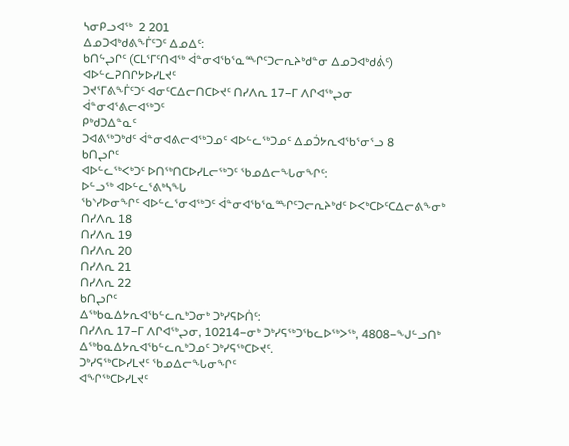ᓴᓂᑭᓗᐊᖅ  2 201
ᐃᓄᑐᐊᒃᑯᕕᖕᒦᑦᑐᑦ ᐃᓄᐃᑦ:
ᑲᑎᖦᖢᒋᑦ (ᑕᒪᕐᒥᑦᑎᐊᖅ ᐋᓐᓂᐊᖃᕐᓇᙱᑦᑐᓕᕆᔨᒃᑯᓐᓂ ᐃᓄᑐᐊᒃᑯᕖᑦ)
ᐊᐅᓪᓚᕈᑎᒋᔭᐅᓯᒪᔪᑦ
ᑐᔪᕐᒥᕕᖕᒦᑦᑐᑦ ᐊᓂᑦᑕᐃᓕᑎᑕᐅᔪᑦ ᑎᓯᐱᕆ 17−ᒥ ᐱᒋᐊᖅᖢᓂ
ᐋᓐᓂᐊᕐᕕᓕᐊᖅᑐᑦ
ᑭᒃᑯᑐᐃᓐᓇᑦ
ᑐᐊᕕᖅᑐᒃᑯᑦ ᐋᓐᓂᐊᕕᓕᐊᖅᑐᓄᑦ ᐊᐅᓪᓚᖅᑐᓄᑦ ᐃᓄᑑᔭᕆᐊᖃᕐᓂᕐᓗ 8
ᑲᑎᖢᒋᑦ
ᐊᐅᓪᓚᖅᐸᒃᑐᑦ ᐅᑎᖅᑎᑕᐅᓯᒪᓕᖅᑐᑦ ᖃᓄᐃᓕᖓᓂᖏᑦ:
ᐅᓪᓗᖅ ᐊᐅᓪᓚᕐᕕᒃᓴᖓ
ᖃᔅᓯᐅᓂᖏᑦ ᐊᐅᓪᓚᕐᓂᐊᖅᑐᑦ ᐋᓐᓂᐊᖃᕐᓇᙱᑦᑐᓕᕆᔨᒃᑯᑦ ᐅᐸᒃᑕᐅᑦᑕᐃᓕᕕᖕᓂᒃ
ᑎᓯᐱᕆ 18
ᑎᓯᐱᕆ 19
ᑎᓯᐱᕆ 20
ᑎᓯᐱᕆ 21
ᑎᓯᐱᕆ 22
ᑲᑎᖢᒋᑦ
ᐃᖅᑲᓇᐃᔭᕆᐊᖃᓪᓚᕆᒃᑐᓂᒃ ᑐᒃᓯᕋᐅᑏᑦ:
ᑎᓯᐱᕆ 17−ᒥ ᐱᒋᐊᖅᖢᓂ, 10214−ᓂᒃ ᑐᒃᓯᕋᖅᑐᖃᓚᐅᖅᐳᖅ, 4808−ᖑᓪᓗᑎᒃ ᐃᖅᑲᓇᐃᔭᕆᐊᖃᓪᓚᕆᒃᑐᓄᑦ ᑐᒃᓯᕋᖅᑕᐅᔪᑦ.
ᑐᒃᓯᕋᖅᑕᐅᓯᒪᔪᑦ ᖃᓄᐃᓕᖓᓂᖏᑦ
ᐊᖏᖅᑕᐅᓯᒪᔪᑦ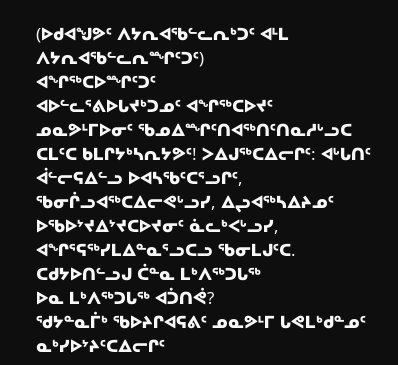(ᐅᑯᐊᖑᕗᑦ ᐱᔭᕆᐊᖃᓪᓚᕆᒃᑐᑦ ᐊᒻᒪ ᐱᔭᕆᐊᖃᓪᓚᕆᙱᑦᑐᑦ)
ᐊᖏᖅᑕᐅᙱᑦᑐᑦ
ᐊᐅᓪᓚᕐᕕᐅᒐᔪᒃᑐᓄᑦ ᐊᖏᖅᑕᐅᔪᑦ
ᓄᓇᕗᒻᒥᐅᓂᑦ ᖃᓄᐃᙱᑦᑎᐊᖅᑎᑦᑎᓇᓱᒡᓗᑕ ᑕᒪᑦᑕ ᑲᒪᒋᔭᒃᓴᕆᔭᕗᑦ! ᐳᐃᒍᖅᑕᐃᓕᒋᑦ: ᐊᒡᒐᑎᑦ ᐋᓪᓕᕋᐃᓪᓗ ᐅᐊᓴᖃᑦᑕᕐᓗᒋᑦ, ᖃᓂᒌᓗᐊᖅᑕᐃᓕᕙᒡᓗᓯ, ᐃᖢᐊᖅᓴᐃᔨᓄᑦ ᐅᖃᐅᔾᔪᐃᔾᔪᑕᐅᔪᓂᑦ ᓈᓚᒃᐸᒡᓗᓯ, ᐊᖏᕐᕋᖅᓯᒪᐃᓐᓇᕐᓗᑕᓗ ᖃᓂᒪᒍᑦᑕ.
ᑕᑯᔭᐅᑎᓪᓗᒍ ᑖᓐᓇ ᒪᒃᐱᖅᑐᒐᖅ
ᐅᓇ ᒪᒃᐱᖅᑐᒐᖅ ᐊᑑᑎᕚ?
ᖁᔭᓐᓇᒦᒃ ᖃᐅᔨᒋᐊᕋᕕᑦ ᓄᓇᕗᒻᒥ ᒐᕙᒪᒃᑯᓐᓄᑦ
ᓇᒃᓯᐅᔾᔨᑦᑕᐃᓕᒋᑦ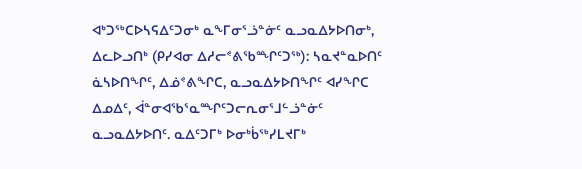ᐊᒃᑐᖅᑕᐅᓴᕋᐃᑦᑐᓂᒃ ᓇᖕᒥᓂᕐᓘᓐᓃᑦ ᓇᓗᓇᐃᔭᐅᑎᓂᒃ, ᐃᓚᐅᓗᑎᒃ (ᑭᓯᐊᓂ ᐃᓱᓕᕝᕕᖃᙱᑦᑐᖅ): ᓴᓇᔪᓐᓇᐅᑎᑦ ᓈᓴᐅᑎᖏᑦ, ᐃᓅᕝᕕᖏᑕ, ᓇᓗᓇᐃᔭᐅᑎᖏᑦ ᐊᓯᖏᑕ ᐃᓄᐃᑦ, ᐋᓐᓂᐊᖃᕐᓇᙱᑦᑐᓕᕆᓂᕐᒧᓪᓘᓐᓃᑦ ᓇᓗᓇᐃᔭᐅᑎᑦ. ᓇᐃᑦᑐᒥᒃ ᐅᓂᒃᑳᖅᓯᒪᔪᒥᒃ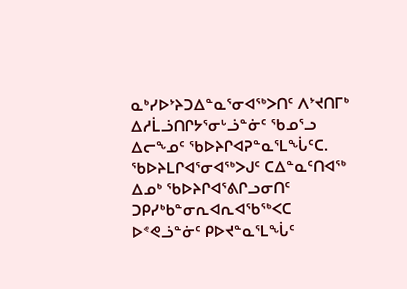ᓇᒃᓯᐅᔾᔨᑐᐃᓐᓇᕐᓂᐊᖅᐳᑎᑦ ᐱᔾᔪᑎᒥᒃ ᐃᓱᒫᓘᑎᒋᔭᕐᓂᒡᓘᓐᓃᑦ ᖃᓄᕐᓗ ᐃᓕᖕᓄᑦ ᖃᐅᔨᒋᐊᕈᓐᓇᕐᒪᖔᑦᑕ. ᖃᐅᔨᒪᒋᐊᕐᓂᐊᖅᐳᒍᑦ ᑕᐃᓐᓇᑦᑎᐊᖅ ᐃᓄᒃ ᖃᐅᔨᒋᐊᕐᕕᒋᓗᓂᑎᑦ ᑐᑭᓯᒃᑲᓐᓂᕆᐊᕆᐊᖃᖅᐸᑕ ᐅᕝᕙᓘᓐᓃᑦ ᑭᐅᔪᓐᓇᕐᒪᖔᑦ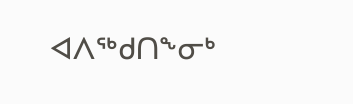ᐊᐱᖅᑯᑎᖕᓂᒃ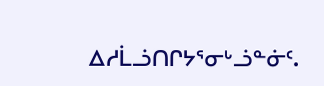ᐃᓱᒫᓘᑎᒋᔭᕐᓂᒡᓘᓐᓃᑦ.